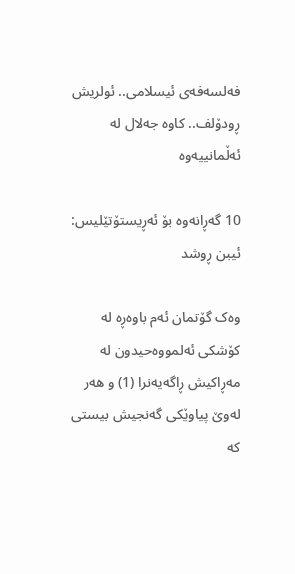فەلسەفەی ئیسلامی.. ئولریش ڕودۆلف.. کاوە جەلال لە ئەڵمانییەوە

10 گەڕانەوە بۆ ئەڕیستۆتێلیس:
ئیبن ڕوشد

وەک گۆتمان ئەم باوەڕە لە کۆشکى ئەلمووەحیدون لە مەڕاکیش ڕاگەیەنرا (1) و هەر لەوێ پیاوێکی گەنجیش بیستی کە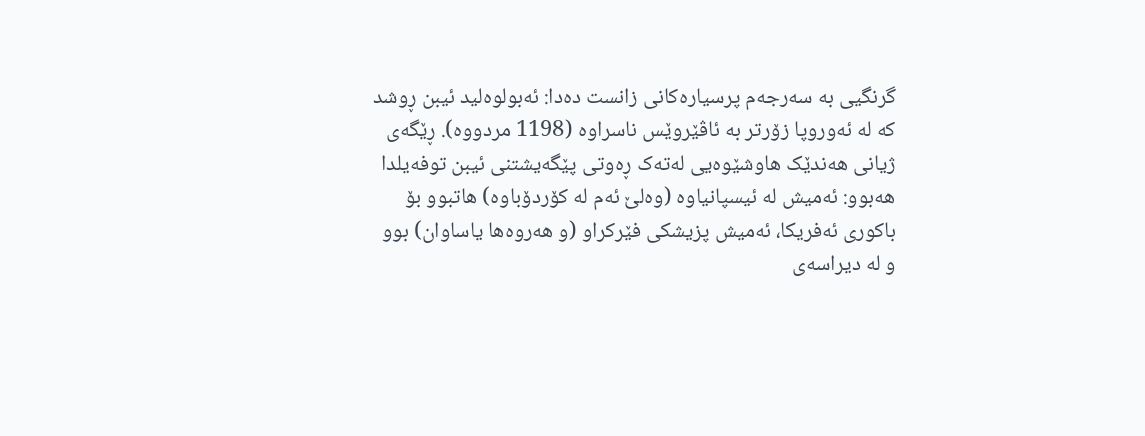گرنگیى بە سەرجەم پرسیارەکانى زانست دەدا: ئەبولوەلید ئیبن ڕوشد کە لە ئەوروپا زۆرتر بە ئاڤێروێس ناسراوە (1198 مردووە). ڕێگەى ژیانى هەندێک هاوشێوەیی لەتەک ڕەوتی پێگەیشتنی ئیبن توفەیلدا هەبوو: ئەمیش لە ئیسپانیاوە (وەلێ ئەم لە کۆردۆباوە) هاتبوو بۆ باکورى ئەفریکا، ئەمیش پزیشکی فێرکراو (و هەروەها یاساوان) بوو و لە دیراسەى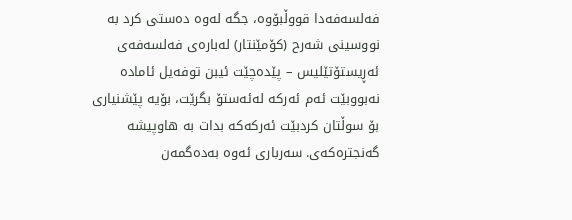فەلسەفەدا قووڵبۆوە، جگە لەوە دەستی کرد بە نووسینى شەرح (کۆمێنتار) لەبارەی فەلسەفەى ئەڕیستۆتێلیس – پێدەچێت ئیبن توفەیل ئامادە نەبووبێت ئەم ئەرکە لەئەستۆ بگرێت، بۆیە پێشنیارى بۆ سوڵتان کردبێت ئەرکەکە بدات بە هاوپیشە گەنجترەکەى. سەربارى ئەوە بەدەگمەن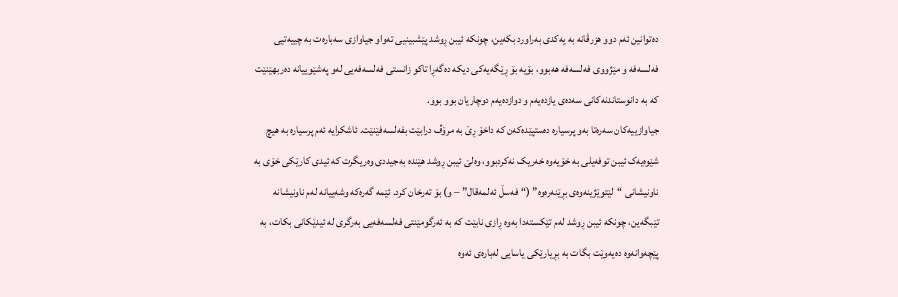دەتوانین ئەم دوو هزرڤانە بە یەکدی بەراورد بکەین، چونکە ئیبن ڕوشد پێشبینیی تەواو جیاوازی سەبارەت بە چییەتیی فەلسەفە و مێژووى فەلسەفە هەبوو، بۆیە بۆ ڕێگەیەکى دیکە دەگەڕا تاکو زانستى فەلسەفەیى لەو پەشێوییانە دەربهێنێت کە بە دانوستاندنەکانى سەدەى یازدەیەم و دوازدەیەم دوچاریان بوو بوو.
جیاوازییەکان سەرەتا بەو پرسیارە دەستپێدەکەن کە داخۆ ڕێ بە مرۆڤ درابێت بفەلسەفێنێت. ئاشکرایە ئەم پرسیارە بە هیچ شێوەیەک ئیبن توفەیلى بە خۆیەوە خەریک نەکردبوو، وەلێ ئیبن ڕوشد هێندە بەجیددى وەریگرت کە ئیدی کارێکى خۆى بە ناونیشانى “لێتوێژینەوەى بڕێنەرەوە” (“فەسڵ ئەلمەقال” – و) بۆ تەرخان کرد. ئێمە گەرەکە وشەییانە لەم ناونیشانە تێبگەین، چونکە ئیبن ڕوشد لەم تێکستەدا بەوە ڕازی نابێت کە بە ئەرگومێنتى فەلسەفەیى بەرگرى لە ئیدێکانى بکات، بە پێچەوانەوە دەیەوێت بگات بە بڕیارێکى یاسایی لەبارەی ئەوە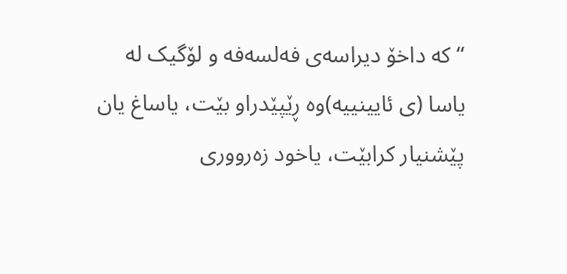“کە داخۆ دیراسەى فەلسەفە و لۆگیک لە یاسا (ى ئایینییە)وە ڕێپێدراو بێت، یاساغ یان پێشنیار کرابێت، یاخود زەروورى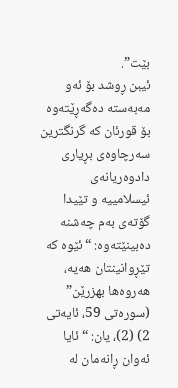بێت”.
ئیبن ڕوشد بۆ ئەو مەبەستە دەگەڕێتەوە بۆ قورئان کە گرنگترین سەرچاوەى بڕیاری دادوەریانەی ئیسلامییە و تێیدا گۆتەى بەم چەشنە دەبینێتەوە: “ئێوە کە تێڕوانینتان هەیە، هەروەها بهزرێن” (سورەتى 59، ئایەتى 2) (2)، یان: “ئایا ئەوان ڕانەمان لە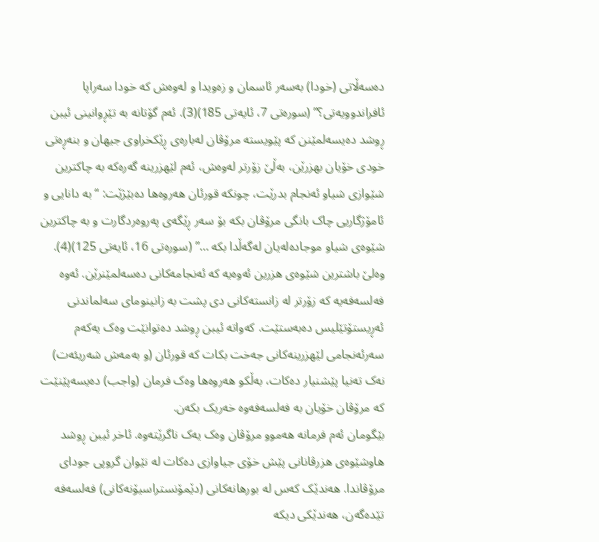دەسەڵاتى (خودا) بەسەر ئاسمان و زەویدا و لەوەش کە خودا سەراپا ئافراندوویەتى؟” (سورەتى 7، ئایەتى 185)(3). ئەم گۆتانە بە تێڕوانینی ئیبن ڕوشد دەیسەلمێنن کە پێویستە مرۆڤان لەبارەى ڕێکخراوى جیهان و بنەڕەتى خودى خۆیان بهزرێن، بەڵێ زۆرتر لەوەش، ئەم لێهزرینە گەرەکە بە چاکترین شێوازی شیاو ئەنجام بدرێت، چونکە قورئان هەروەها دەبێژێت: “بە دانایی و ئامۆژگاریی چاک بانگی مرۆڤان بکە بۆ سەر ڕێگەی پەروەردگارت و بە چاکترین شێوەی شیاو موجادەلەیان لەگەڵدا بکە …” (سورەتى 16، ئایەتى 125)(4). وەلێ باشترین شێوەی هزرین ئەوەیە کە ئەنجامەکانى دەسەلمێنرێن. ئەوە فەلسەفەیە کە زۆرتر لە زانستەکانى دی پشت بە زانینومای سەلماندنی ئەڕیستۆتێلیس دەبەستێت. کەواتە ئیبن ڕوشد دەتوانێت وەک یەکەم سەرئەنجامى لێهزرینەکانى جەخت بکات کە قورئان (و بەمەش شەریئەت) نەک تەنیا پێشنیار دەکات، بەڵکو هەروەها وەک فرمان (واجب) دەیسەپێنێت کە مرۆڤان خۆیان بە فەلسەفەوە خەریک بکەن.
بێگومان ئەم فرمانە هەموو مرۆڤان وەک یەک ناگرێتەوە. ئاخر ئیبن ڕوشد هاوشێوەى هزرڤانانى پێش خۆى جیاوازى دەکات لە نێوان گروپى جوداى مرۆڤاندا. هەندێک کەس لە بورهانەکانى (دێمۆنستراسیۆنەکانی) فەلسەفە تێدەگەن، هەندێکى دیکە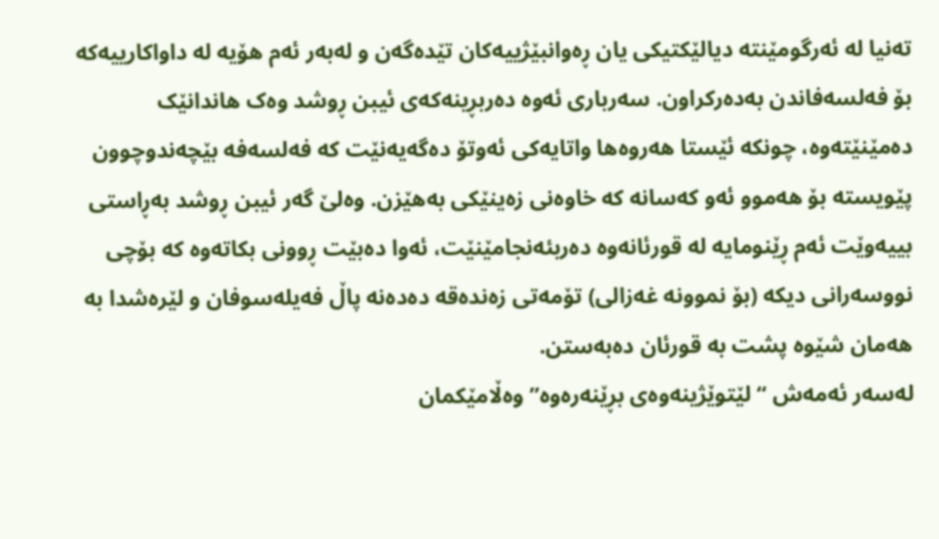تەنیا لە ئەرگومێنتە دیالێکتیکى یان ڕەوانبێژییەکان تێدەگەن و لەبەر ئەم هۆیە لە داواکارییەکە بۆ فەلسەفاندن بەدەرکراون. سەربارى ئەوە دەربڕینەکەى ئیبن ڕوشد وەک هاندانێک دەمێنێتەوە، چونکە ئێستا هەروەها واتایەکى ئەوتۆ دەگەیەنێت کە فەلسەفە بێچەندوچوون پێویستە بۆ هەموو ئەو کەسانە کە خاوەنی زەینێکى بەهێزن. وەلێ گەر ئیبن ڕوشد بەڕاستى بییەوێت ئەم ڕێنومایە لە قورئانەوە دەربئەنجامێنێت، ئەوا دەبێت ڕوونی بکاتەوە کە بۆچى نووسەرانى دیکە (بۆ نموونە غەزالى) تۆمەتى زەندەقە دەدەنە پاڵ فەیلەسوفان و لێرەشدا بە هەمان شێوە پشت بە قورئان دەبەستن.
لەسەر ئەمەش “لێتوێژینەوەی بڕێنەرەوە” وەڵامێکمان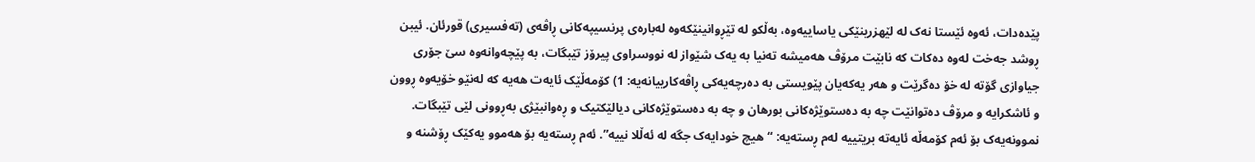پێدەدات، ئەوە ئێستا نەک لە لێهزرینێکی یاساییەوە، بەڵکو لە تێڕوانینێکەوە لەبارەی پرنسیپەکانى ڕاڤەى (تەفسیری) قورئان. ئیبن ڕوشد جەخت لەوە دەکات کە نابێت مرۆڤ هەمیشە تەنیا بە یەک شێواز لە نووسراوى پیرۆز تێبگات، بە پێچەوانەوە سێ جۆرى جیاوازى گۆتە لە خۆ دەگرێت و هەر یەکەیان پێویستی بە دەرچەیەکى ڕاڤەکارییانەیە: 1) کۆمەڵێک ئایەت هەیە کە لەنێو خۆیەوە ڕوون و ئاشکرایە و مرۆڤ دەتوانێت چە بە دەستوێژەکانى بورهان و چە بە دەستوێژەکانى دیالێکتیک و ڕەوانبێژى بەڕوونى لێی تێبگات. نموونەیەک بۆ ئەم کۆمەڵە ئایەتە بریتییە لەم ڕستەیە: “هیچ خودایەک جگە لە ئەڵلا نییە”. ئەم ڕستەیە بۆ هەموو یەکێک ڕۆشنە و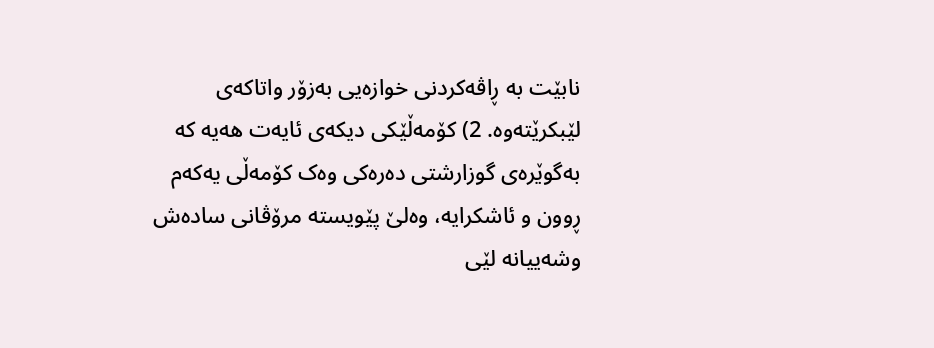نابێت بە ڕاڤەکردنی خوازەیی بەزۆر واتاکەى لێبکرێتەوە. 2) کۆمەڵێکى دیکەى ئایەت هەیە کە بەگوێرەى گوزارشتی دەرەکى وەک کۆمەڵى یەکەم ڕوون و ئاشکرایە، وەلێ پێویستە مرۆڤانى سادەش وشەییانە لێی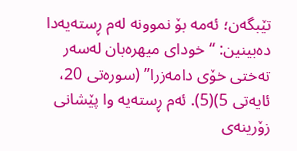تێبگەن؛ ئەمە بۆ نموونە لەم ڕستەیەدا دەبینین: “خوداى میهرەبان لەسەر تەختى خۆی دامەزرا” (سورەتى 20، ئایەتى 5)(5). ئەم ڕستەیە وا پێشانى زۆرینەى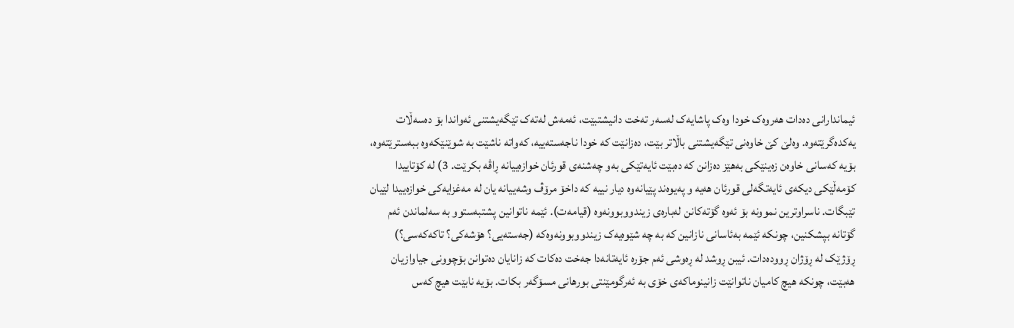ئیماندارانی دەدات هەروەک خودا وەک پاشایەک لەسەر تەخت دانیشتبێت، ئەمەش لەتەک تێگەیشتنى ئەواندا بۆ دەسەڵات یەکدەگرێتەوە. وەلێ کێ خاوەنى تێگەیشتنی باڵاتر بێت، دەزانێت کە خودا ناجەستەییە، کەواتە ناشێت بە شوێنێکەوە ببەسترێتەوە، بۆیە کەسانی خاوەن زەینێکى بەهێز دەزانن کە دەبێت ئایەتێکى بەو چەشنەى قورئان خوازەییانە ڕاڤە بکرێت. 3) لە کۆتاییدا کۆمەڵێکى دیکەى ئایەتگەلى قورئان هەیە و پەیوەند پێیانەوە دیار نییە کە داخۆ مرۆڤ وشەییانە یان لە مەغزایەکى خوازەییدا لێیان تێبگات. ناسراوترین نموونە بۆ ئەوە گۆتەکانن لەبارەى زیندووبوونەوە (قیامەت). ئێمە ناتوانین پشتبەستوو بە سەلماندن ئەم گۆتانە بپشکنین، چونکە ئێمە بەئاسانی نازانین کە بە چە شێوەیەک زیندووبوونەوەکە (جەستەیی؟ هۆشەکی؟ تاکەکەسی؟) ڕۆژێک لە ڕۆژان ڕوودەدات. ئیبن ڕوشد لە ڕەوشى ئەم جۆرە ئایەتانەدا جەخت دەکات کە زانایان دەتوانن بۆچوونى جیاوازیان هەبێت، چونکە هیچ کامیان ناتوانێت زانینوماکەى خۆى بە ئەرگومێنتى بورهانى مسۆگەر بکات. بۆیە نابێت هیچ کەس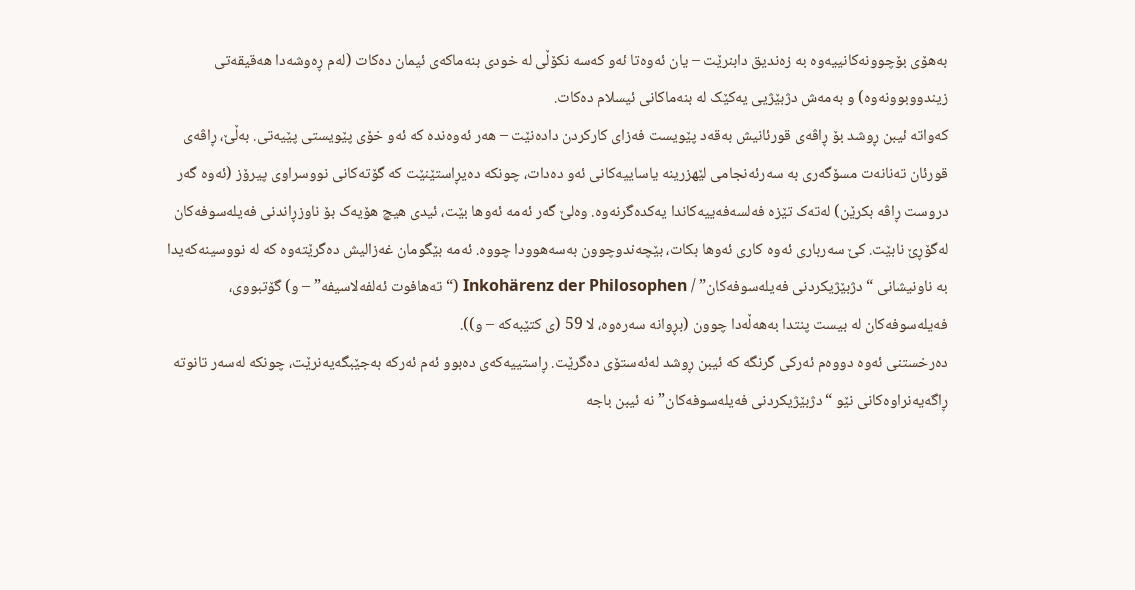بەهۆى بۆچوونەکانییەوە بە زەندیق دابنرێت – یان ئەوەتا ئەو کەسە نکۆڵى لە خودى بنەماکەى ئیمان دەکات (لەم ڕەوشەدا هەقیقەتى زیندووبوونەوە) و بەمەش دژبێژیى یەکێک لە بنەماکانى ئیسلام دەکات.
کەواتە ئیبن ڕوشد بۆ ڕاڤەى قورئانیش بەقەد پێویست فەزاى کارکردن دادەنێت – هەر ئەوەندە کە ئەو خۆى پێویستى پێیەتى. بەڵێ، ڕاڤەی قورئان تەنانەت مسۆگەری بە سەرئەنجامى لێهزرینە یاساییەکانى ئەو دەدات، چونکە دەیڕاستێنێت کە گۆتەکانى نووسراوى پیرۆز (ئەوە گەر دروست ڕاڤە بکرێن) لەتەک تێزە فەلسەفەییەکاندا یەکدەگرنەوە. وەلێ گەر ئەمە ئەوها بێت، ئیدی هیچ هۆیەک بۆ ناوزڕاندنی فەیلەسوفەکان لەگۆڕێ نابێت. کێ سەرباری ئەوە کاری ئەوها بکات، بێچەندوچوون بەسەهوودا چووە. ئەمە بێگومان غەزالیش دەگرێتەوە کە لە نووسینەکەیدا بە ناونیشانى “دژبێژیکردنی فەیلەسوفەکان” / Inkohärenz der Philosophen (“تەهافوت ئەلفەلاسیفە” – و) گۆتبووى، فەیلەسوفەکان لە بیست پنتدا بەهەڵەدا چوون (بڕوانە سەرەوە، لا 59 (ی کتێبەکە – و)).
دەرخستنی ئەوە دووەم ئەرکى گرنگە کە ئیبن ڕوشد لەئەستۆی دەگرێت. ڕاستییەکەی دەبوو ئەم ئەرکە بەجێبگەیەنرێت، چونکە لەسەر تانوتە ڕاگەیەنراوەکانی نێو “دژبێژیکردنی فەیلەسوفەکان” نە ئیبن باجە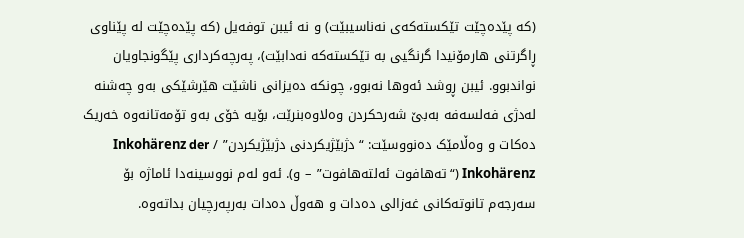(کە پێدەچێت تێکستەکەى نەناسیبێت) و نە ئیبن توفەیل (کە پێدەچێت لە پێناوی ڕاگرتنى هارمۆنیدا گرنگیى بە تێکستەکە نەدابێت)، پەرچەکرداری پێگونجاویان نواندبوو. ئیبن ڕوشد ئەوها نەبوو، چونکە دەیزانى ناشێت هێرشێکى بەو چەشنە لەدژى فەلسەفە بەبێ شەرحکردن وەلاوەبنرێت، بۆیە خۆی بەو تۆمەتانەوە خەریک دەکات و وەڵامێک دەنووسێت: “دژبێژیکردنی دژبێژیکردن” / Inkohärenz der Inkohärenz (“تەهافوت ئەلتەهافوت” – و). ئەو لەم نووسینەدا ئاماژە بۆ سەرجەم تانوتەکانى غەزالی دەدات و هەوڵ دەدات بەرپەرچیان بداتەوە.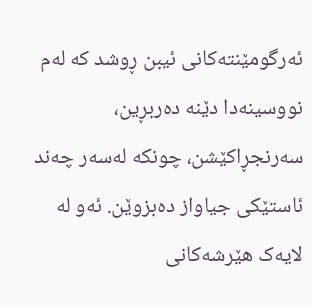ئەرگومێنتەکانى ئیبن ڕوشد کە لەم نووسینەدا دێنە دەربڕین، سەرنجڕاکێشن، چونکە لەسەر چەند ئاستێکى جیاواز دەبزوێن. ئەو لە لایەک هێرشەکانى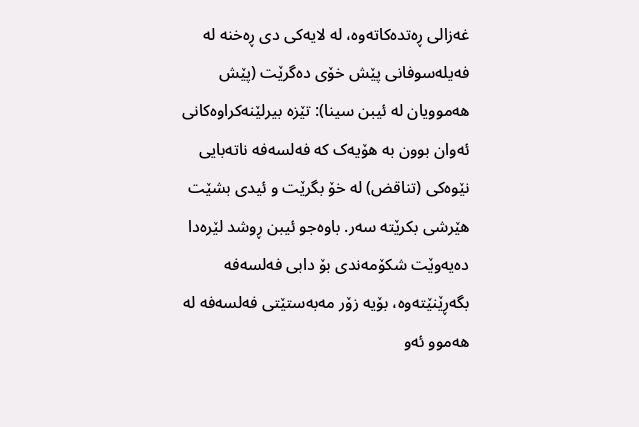غەزالى ڕەتدەکاتەوە، لە لایەکى دى ڕەخنە لە فەیلەسوفانى پێش خۆى دەگرێت (پێش هەموویان لە ئیبن سینا): تێزە بیرلێنەکراوەکانی ئەوان بوون بە هۆیەک کە فەلسەفە ناتەبایی نێوەکی (تناقض) لە خۆ بگرێت و ئیدی بشێت هێرشى بکرێتە سەر. باوەجو ئیبن ڕوشد لێرەدا دەیەوێت شکۆمەندی بۆ دابی فەلسەفە بگەڕێنێتەوە، بۆیە زۆر مەبەستێتى فەلسەفە لە هەموو ئەو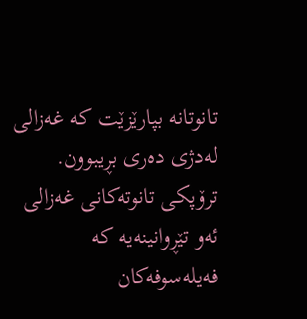تانوتانە بپارێزێت کە غەزالی لەدژی دەری بڕیبوون. ترۆپکی تانوتەکانى غەزالى ئەو تێڕوانینەیە کە فەیلەسوفەکان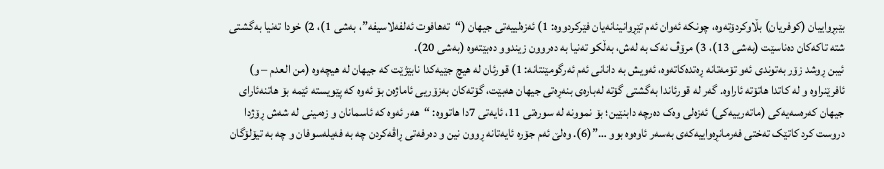بێبڕواییان (کوفریان) بڵاوکردۆتەوە، چونکە ئەوان ئەم تێڕوانینانەیان فێرکردووە: 1) ئەزەلییەتى جیهان (“تەهافوت ئەلفەلاسیفە”، بەشی 1)، 2) خودا تەنیا بەگشتی شتە تاکەکان دەناسێت (بەشى 13)، 3) مرۆڤ نەک بە لەش، بەڵکو تەنیا بە دەروون زیندوو دەبێتەوە (بەشى 20).
ئیبن ڕوشد زۆر بەتوندی ئەو تۆمەتانە ڕەتدەکاتەوە، ئەویش بە دانانی ئەم ئەرگومێنتانە: 1) قورئان لە هیچ جێیەکدا نابێژێت کە جیهان لە هیچەوە (من العدم – و) ئافرێنراوە و لە کاتدا هاتۆتە ئاراوە. گەر لە قورئاندا بەگشتی گۆتە لەبارەی بنەڕەتی جیهان هەبێت، گۆتەکان بەزۆریى ئاماژەن بۆ ئەوە کە پێویستە ئێمە بۆ هاتنەئاراى جیهان کەرەسەیەکی (ماتەرییەکی) ئەزەلی وەک دەرچە دابنێین؛ بۆ نموونە لە سورەتى 11، ئایەتى 7دا هاتووە: “هەر ئەوە کە ئاسمانان و زەمینى لە شەش ڕۆژدا دروست کرد کاتێک تەختى فەرمانڕەواییەکەى بەسەر ئاوەوە بوو …”(6). وەلێ ئەم جۆرە ئایەتانە ڕوون نین و دەرفەتی ڕاڤەکردن چە بە فەیلەسوفان و چە بە تیۆلۆگان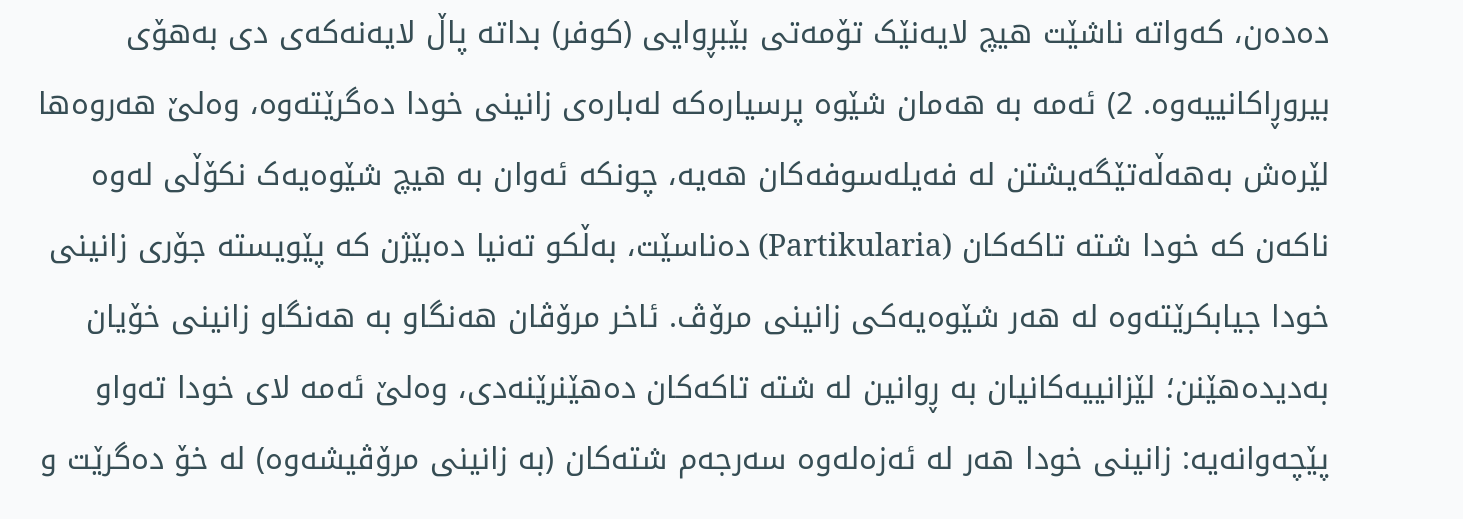دەدەن، کەواتە ناشێت هیچ لایەنێک تۆمەتى بێبڕوایى (کوفر) بداتە پاڵ لایەنەکەی دی بەهۆى بیروڕاکانییەوە. 2) ئەمە بە هەمان شێوە پرسیارەکە لەبارەی زانینی خودا دەگرێتەوە، وەلێ هەروەها لێرەش بەهەڵەتێگەیشتن لە فەیلەسوفەکان هەیە، چونکە ئەوان بە هیچ شێوەیەک نکۆڵى لەوە ناکەن کە خودا شتە تاکەکان (Partikularia) دەناسێت، بەڵکو تەنیا دەبێژن کە پێویستە جۆرى زانینى خودا جیابکرێتەوە لە هەر شێوەیەکى زانینى مرۆڤ. ئاخر مرۆڤان هەنگاو بە هەنگاو زانینى خۆیان بەدیدەهێنن؛ لێزانییەکانیان بە ڕوانین لە شتە تاکەکان دەهێنرێنەدی، وەلێ ئەمە لاى خودا تەواو پێچەوانەیە: زانینى خودا هەر لە ئەزەلەوە سەرجەم شتەکان (بە زانینى مرۆڤیشەوە) لە خۆ دەگرێت و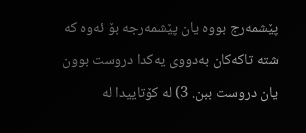پێشمەرج بووە یان پێشمەرجە بۆ ئەوە کە شتە تاکەکان بەدووى یەکدا دروست بوون یان دروست ببن. 3) لە کۆتاییدا لە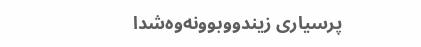پرسیارى زیندووبوونەوەشدا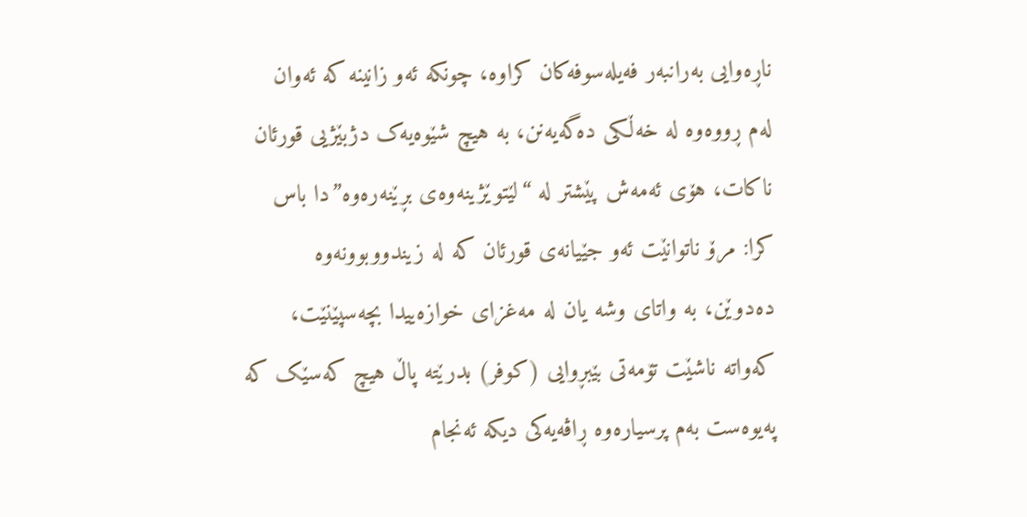ناڕەوایی بەرانبەر فەیلەسوفەکان کراوە، چونکە ئەو زانینە کە ئەوان لەم ڕووەوە لە خەڵکی دەگەیەنن، بە هیچ شێوەیەک دژبێژیی قورئان ناکات، هۆى ئەمەش پێشتر لە “لێتوێژینەوەی بڕێنەرەوە”دا باس کرا: مرۆ ناتوانێت ئەو جێیانەى قورئان کە لە زیندووبوونەوە دەدوێن، بە واتاى وشە یان لە مەغزاى خوازەییدا بچەسپێنێت، کەواتە ناشێت تۆمەتى بێبڕوایی (کوفر) بدرێتە پاڵ هیچ کەسێک کە پەیوەست بەم پرسیارەوە ڕاڤەیەکى دیکە ئەنجام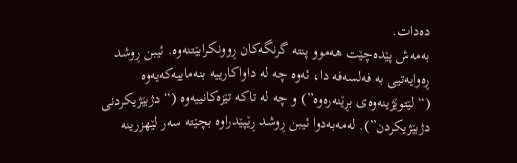دەدات.
بەمەش پێدەچێت هەموو پنتە گرنگەکان ڕوونکرابێتنەوە. ئیبن ڕوشد ڕەوایەتیى بە فەلسەفە دا، ئەوە چە لە داواکارییە بنەماییەکەیەوە (“لێتوێژینەوەی بڕێنەرەوە”) و چە لە تاکە تێزەکانییەوە (“دژبێژیکردنی دژبێژیکردن”). لەمەبەدوا ئیبن ڕوشد ڕێپێدراوە بچێتە سەر لێهزرینە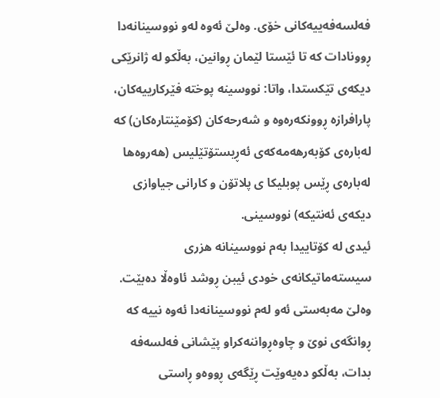فەلسەفەییەکانى خۆى. وەلێ ئەوە لەو نووسینانەدا ڕوونادات کە تا ئێستا لێمان ڕوانین، بەڵکو لە ژانرێکى دیکەى تێکستدا، واتا: نووسینە پوختە فێرکارییەکان، پارافرازە ڕوونکەرەوە و شەرحەکان (کۆمێنتارەکان) کە لەبارەى کۆبەرهەمەکەى ئەڕیستۆتێلیس (هەروەها لەبارەى ڕێس پوبلیکا ى پلاتۆن و کارانى جیاوازى دیکەى ئەنتیکە) نووسینى.
ئیدی لە کۆتاییدا بەم نووسینانە هزرى سیستەماتیکانەى خودى ئیبن ڕوشد ئاوەڵا دەبێت. وەلێ مەبەستى ئەو لەم نووسینانەدا ئەوە نییە کە ڕوانگەی نوێ و چاوەڕواننەکراو پێشانی فەلسەفە بدات، بەڵکو دەیەوێت ڕێگەی ڕووەو ڕاستى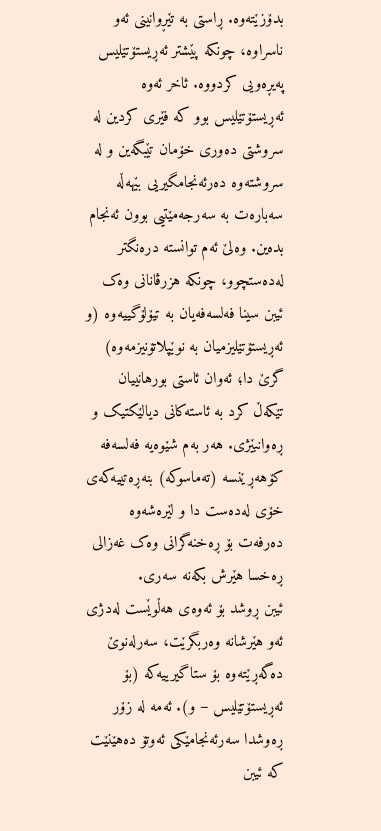بدۆزێتەوە. ڕاستی بە تێڕوانینى ئەو ناسراوە، چونکە پێشتر ئەڕیستۆتێلیس پەیڕەویی کردووە. ئاخر ئەوە ئەڕیستۆتێلیس بوو کە فێرى کردین لە سروشتى دەورى خۆمان تێبگەین و لە سروشتەوە دەرئەنجامگیریى بێهەڵە سەبارەت بە سەرجەمێتیی بوون ئەنجام بدەین. وەلێ ئەم توانستە درەنگتر لەدەستچوو، چونکە هزرڤانانى وەک ئیبن سینا فەلسەفەیان بە تیۆلۆگییەوە (و ئەڕیستۆتێلیزمیان بە نوێپلاتۆنیزمەوە) گرێ دا؛ ئەوان ئاستى بورهانییان تێکەڵ کرد بە ئاستەکانى دیالێکتیک و ڕەوانبێژى. هەر بەم شێوەیە فەلسەفە کۆهەڕێنسە (تەماسوکە) بنەڕەتییەکەى خۆى لەدەست دا و لێرەشەوە دەرفەت بۆ ڕەخنەگرانى وەک غەزالی ڕەخسا هێرش بکەنە سەرى.
ئیبن ڕوشد بۆ ئەوەى هەڵوێست لەدژى ئەو هێرشانە وەربگرێت، سەرلەنوێ دەگەڕێتەوە بۆ ستاگیرییەکە (بۆ ئەڕیستۆتێلیس – و). ئەمە لە زۆر ڕەوشدا سەرئەنجامێکى ئەوتۆ دەهێنێت کە ئیبن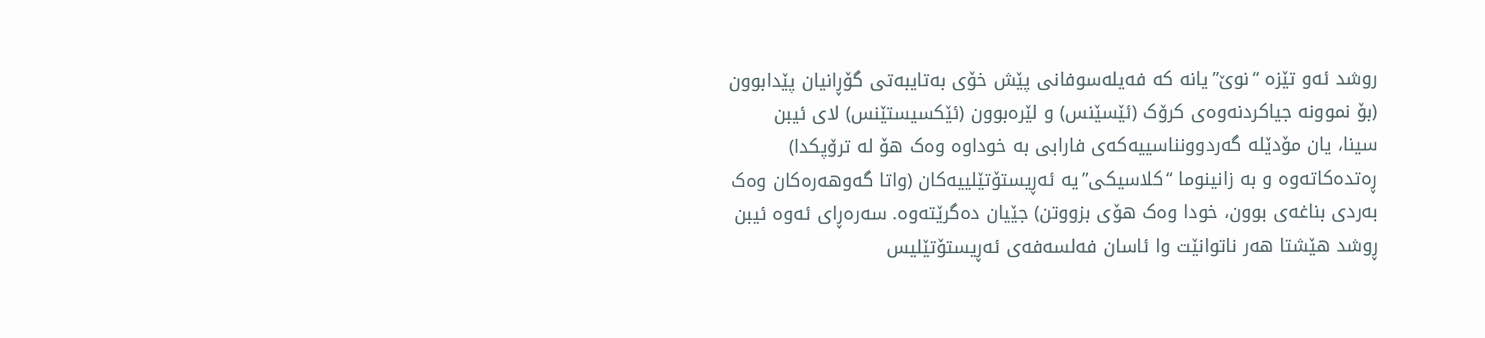روشد ئەو تێزە “نوێ”یانە کە فەیلەسوفانى پێش خۆى بەتایبەتى گۆڕانیان پێدابوون (بۆ نموونە جیاکردنەوەى کرۆک (ئێسێنس) و لێرەبوون (ئێکسیستێنس) لای ئیبن سینا، یان مۆدێلە گەردوونناسییەکەى فارابى بە خوداوە وەک هۆ لە ترۆپکدا) ڕەتدەکاتەوە و بە زانینوما “کلاسیکی”یە ئەڕیستۆتێلییەکان (واتا گەوهەرەکان وەک بەردى بناغەى بوون، خودا وەک هۆى بزووتن) جێیان دەگرێتەوە. سەرەڕاى ئەوە ئیبن ڕوشد هێشتا هەر ناتوانێت وا ئاسان فەلسەفەى ئەڕیستۆتێلیس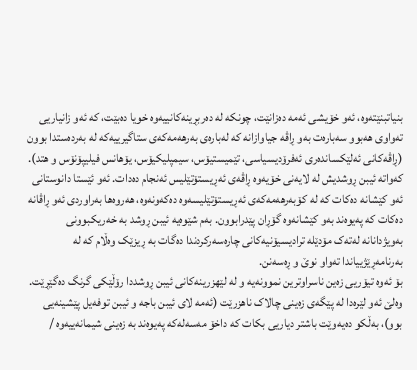بنیاتبنێتەوە، ئەو خۆیشى ئەمە دەزانێت، چونکە لە دەربڕینەکانییەوە خویا دەبێت، کە ئەو زانیاریى تەواوى هەبوو سەبارەت بەو ڕاڤە جیاوازانە کە لەبارەی بەرهەمەکەى ستاگیرییەکە لە بەردەستدا بوون (ڕاڤەکانی ئەلێکساندەرى ئەفرۆدیسیاسی، تێمیستیۆس، سیمپلیکیۆس، یۆهانس فیلیپۆنۆس و هتد). کەواتە ئیبن ڕوشدیش لە لایەنى خۆیەوە ڕاڤەى ئەڕیستۆتێلیس ئەنجام دەدات. ئەو ئێستا دانوستانى ئەو کێشانە دەکات کە لە کۆبەرهەمەکەى ئەڕیستۆتێلیسەوە دەکەونەوە، هەروەها بەراوردى ئەو ڕاڤانە دەکات کە پەیوەند بەو کێشانەوە گۆڕان پێدرابوون. بەم شێوەیە ئیبن ڕوشد بە خەریکبوونى بەویژدانانە لەتەک مۆدێلە ترادیسیۆنیەکانى چارەسەرکردندا دەگات بە ڕیزێک وەڵام کە لە بەرنامەڕێژییاندا تەواو نوێ و ڕەسەنن.
بۆ ئەوە تیۆریى زەین ناسراوترین نموونەیە و لە لێهزرینەکانى ئیبن ڕوشددا رۆڵێکى گرنگ دەگێڕێت. وەلێ ئەو لێرەدا لە پێگەی زەینى چالاک ناهزرێت (ئەمە لاى ئیبن باجە و ئیبن توفەیل پێشینەیى بوو)، بەڵکو دەیەوێت باشتر دیاریی بکات کە داخۆ مەسەلەکە پەیوەند بە زەینى شیمانەییەوە /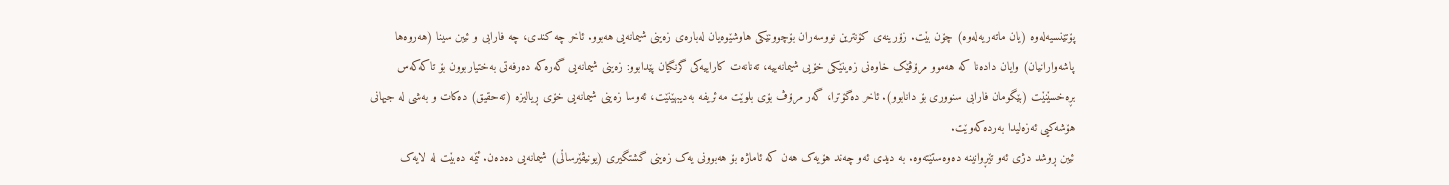پۆتێنسیەلەوە (یان ماتەریەلەوە) چۆن بێت. زۆرینەى کۆنترین نووسەران بۆچوونێکى هاوشێوەیان لەبارەى زەینى شیمانەیی هەبوو. ئاخر چە کندى، چە فارابى و ئیبن سینا (هەروەها پاشەوارانیان) وایان دادەنا کە هەموو مرۆڤێک خاوەنی زەینێکى خۆیى شیمانەییە، تەنانەت کاراییەکى گرنگیان پێدابوو: زەینی شیمانەیی گەرەکە دەرفەتى بەختیاربوون بۆ تاکەکەس بڕەخسێنێت (بێگومان فارابى سنوورى بۆ دانابوو). ئاخر دەگۆترا، گەر مرۆڤ بۆى بلوێت مەئریفە بەدیبهێنێت، ئەوسا زەینى شیمانەیی خۆى ڕیالیزە (تەحقیق) دەکات و بەشی لە جیهانى هۆشەکیى ئەزەلیدا بەردەکەوێت.
ئیبن ڕوشد دژى ئەو تێڕوانینە دەوەستێتەوە. بە دیدى ئەو چەند هۆیەک هەن کە ئاماژە بۆ هەبوونی یەک زەینى گشتگیری (یونیڤێرساڵی) شیمانەیی دەدەن. ئێمە دەبێت لە لایەک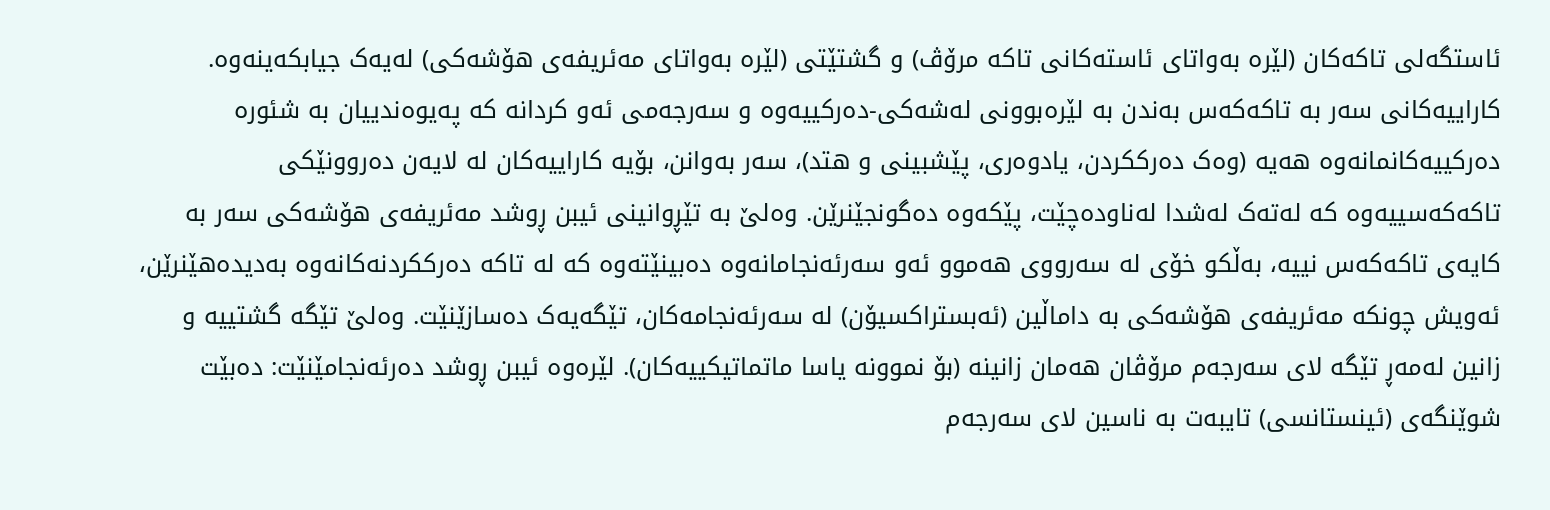ئاستگەلى تاکەکان (لێرە بەواتای ئاستەکانى تاکە مرۆڤ) و گشتێتى (لێرە بەواتای مەئریفەى هۆشەکى) لەیەک جیابکەینەوە. کاراییەکانی سەر بە تاکەکەس بەندن بە لێرەبوونى لەشەکى-دەرکییەوە و سەرجەمی ئەو کردانە کە پەیوەندییان بە شئورە دەرکییەکانمانەوە هەیە (وەک دەرککردن، یادوەرى، پێشبینى و هتد)، سەر بەوانن، بۆیە کاراییەکان لە لایەن دەروونێکى تاکەکەسییەوە کە لەتەک لەشدا لەناودەچێت، پێکەوە دەگونجێنرێن. وەلێ بە تێڕوانینی ئیبن ڕوشد مەئریفەى هۆشەکى سەر بە کایەى تاکەکەس نییە، بەڵکو خۆی لە سەرووى هەموو ئەو سەرئەنجامانەوە دەبینێتەوە کە لە تاکە دەرککردنەکانەوە بەدیدەهێنرێن، ئەویش چونکە مەئریفەی هۆشەکی بە داماڵین (ئەبستراکسیۆن) لە سەرئەنجامەکان، تێگەیەک دەسازێنێت. وەلێ تێگە گشتییە و زانین لەمەڕ تێگە لاى سەرجەم مرۆڤان هەمان زانینە (بۆ نموونە یاسا ماتماتیکییەکان). لێرەوە ئیبن ڕوشد دەرئەنجامێنێت: دەبێت شوێنگەی (ئینستانسی) تایبەت بە ناسین لاى سەرجەم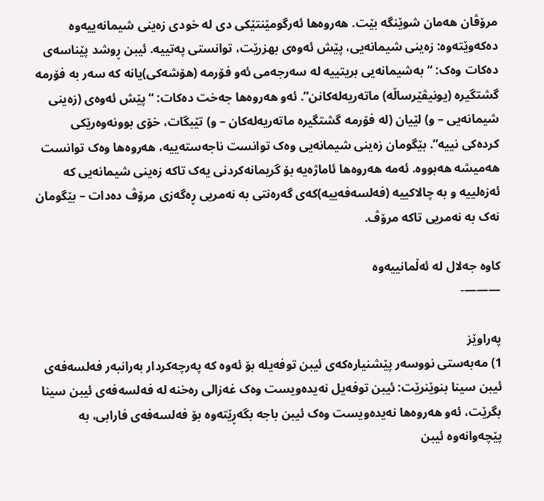مرۆڤان هەمان شوێنگە بێت. هەروەها ئەرگومێنتێکى دی لە خودى زەینى شیمانەییەوە دەکەوێتەوە: زەینى شیمانەیی، پێش ئەوەى بهزرێت، توانستى پەتییە. ئیبن ڕوشد پێناسەى دەکات وەک: “بەشیمانەیى بریتییە لە سەرجەمی ئەو فۆرمە (هۆشەکی)یانە کە سەر بە فۆرمە گشتگیرە (یونیڤێرساڵە) ماتەریەلەکانن”. ئەو هەروەها جەخت دەکات: “پێش ئەوەى (زەینى شیمانەیی – و) لێیان (لە فۆرمە گشتگیرە ماتەریەلەکان – و) تێبگات، خۆى بوونەوەرێکی کردەکى نییە”. بێگومان زەینی شیمانەیی وەک توانست ناجەستەییە، هەروەها وەک توانست هەمیشە هەبووە. ئەمە هەروەها ئاماژەیە بۆ گریمانەکردنی یەک تاکە زەینى شیمانەیی کە ئەزەلییە و بە چالاکییە (فەلسەفەییە)کەی گەرەنتى بە نەمریى ڕەگەزى مرۆڤ دەدات – بێگومان نەک بە نەمریى تاکە مرۆڤ.

کاوە جەلال لە ئەڵمانییەوە
———-

پەراوێز
1) مەبەستى نووسەر پێشنیارەکەى ئیبن توفەیلە بۆ ئەوە کە پەرچەکردار بەرانبەر فەلسەفەى ئیبن سینا بنوێنرێت: ئیبن توفەیل نەیدەویست وەک غەزالى رەخنە لە فەلسەفەى ئیبن سینا بگرێت، ئەو هەروەها نەیدەویست وەک ئیبن باجە بگەڕێتەوە بۆ فەلسەفەى فارابى، بە پێچەوانەوە ئیبن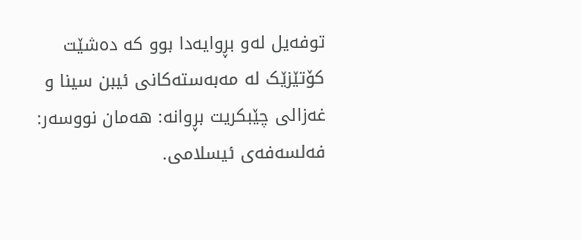توفەیل لەو بڕوایەدا بوو کە دەشێت کۆتێزێک لە مەبەستەکانى ئیبن سینا و غەزالی چێبکریت بڕوانە: هەمان نووسەر: فەلسەفەی ئیسلامی.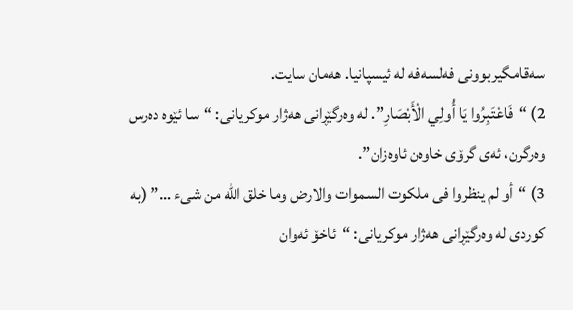سەقامگیربوونی فەلسەفە لە ئیسپانیا. هەمان سایت.
2) “فَاعْتَبِرُوا يَا أُولِي الْأَبْصَارِ”. لە وەرگێڕانی هەژار موکریانی: “سا ئێوە دەرس وەرگرن، ئەی گرۆی خاوەن ئاوەزان”.
3) “أو لم ينظروا فى ملكوت السموات والارض وما خلق الله من شىء …” (بە كوردى لە وەرگێڕانی هەژار موکریانی: “ئاخۆ ئەوان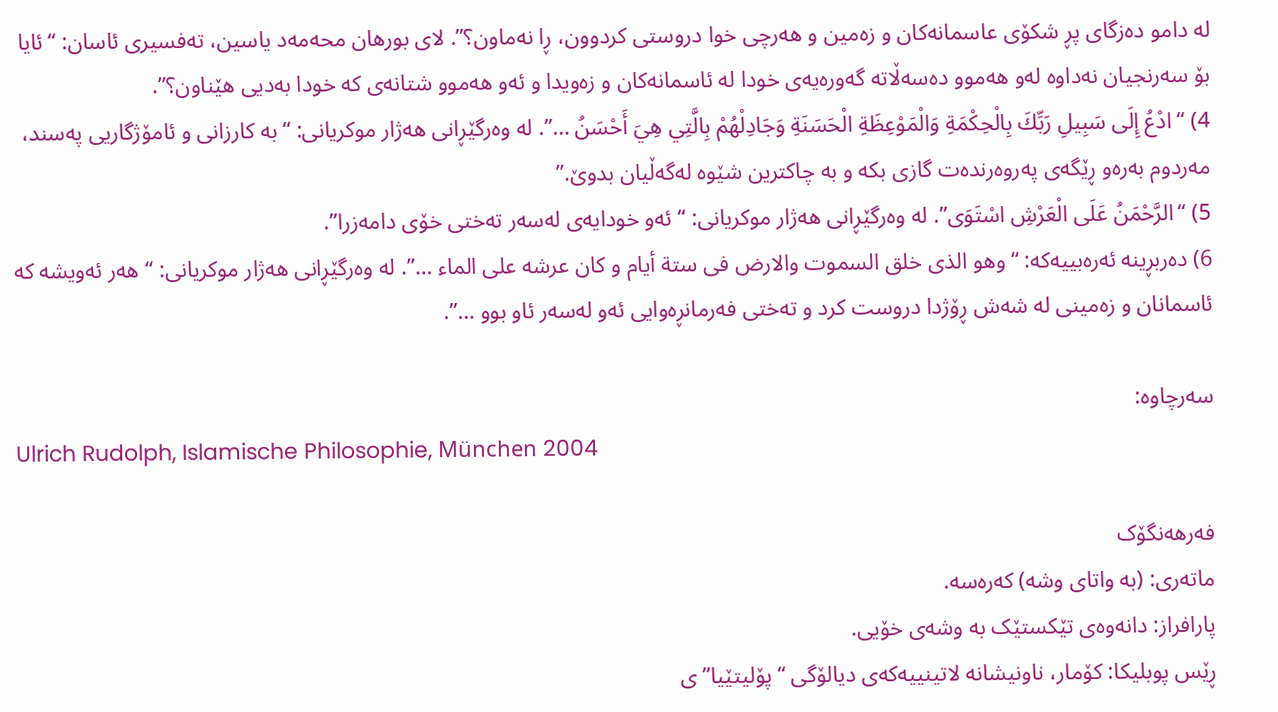لە دامو دەزگای پڕ شکۆی عاسمانەکان و زەمین و هەرچی خوا دروستی کردوون، ڕا نەماون؟”. لای بورهان محەمەد یاسین، تەفسيرى ئاسان: “ئايا بۆ سەرنجيان نەداوە لەو هەموو دەسەڵاتە گەورەيەى خودا لە ئاسمانەكان و زەويدا و ئەو هەموو شتانەى كە خودا بەدیی هێناون؟”.
4) “ادْعُ إِلَى سَبِيلِ رَبِّكَ بِالْحِكْمَةِ وَالْمَوْعِظَةِ الْحَسَنَةِ وَجَادِلْهُمْ بِالَّتِي هِيَ أَحْسَنُ …”. لە وەرگێڕانی هەژار موکریانی: “بە کارزانی و ئامۆژگاریی پەسند، مەردوم بەرەو ڕێگەی پەروەرندەت گازی بکە و بە چاکترین شێوە لەگەڵیان بدوێ.”
5) “الرَّحْمَنُ عَلَى الْعَرْشِ اسْتَوَى”. لە وەرگێڕانی هەژار موکریانی: “ئەو خودایەی لەسەر تەختی خۆی دامەزرا”.
6) دەربڕینە ئەرەبییەکە: “وهو الذى خلق السموت والارض فى ستة أيام و كان عرشه على الماء …”. لە وەرگێڕانی هەژار موکریانی: “هەر ئەویشە کە ئاسمانان و زەمینی لە شەش ڕۆژدا دروست کرد و تەختی فەرمانڕەوایی ئەو لەسەر ئاو بوو …”.

سەرچاوە:
Ulrich Rudolph, Islamische Philosophie, München 2004

فەرهەنگۆک
ماتەری: (بە واتای وشە) کەرەسە.
پارافراز: دانەوەی تێکستێک بە وشەی خۆیی.
ڕێس پوبلیکا: کۆمار، ناونیشانە لاتینییەکەی دیالۆگی “پۆلیتێیا”ی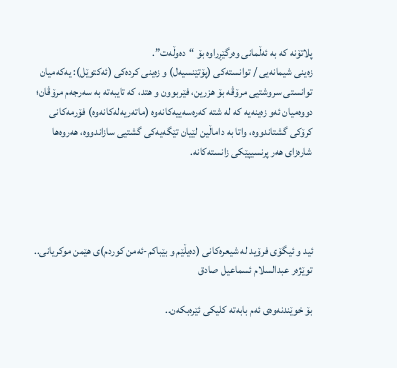پلاتۆنە کە بە ئەڵمانی وەرگێڕراوە بۆ “دەوڵەت”.
زەینى شیمانەیى / توانستەکی (پۆتێنسیەل) و زەینى کردەکی (ئەکتوێل): یەکەمیان توانستى سروشتیی مرۆڤە بۆ هزرین، فێربوون و هتد، کە تایبەتە بە سەرجەم مرۆڤان؛ دووەمیان ئەو زەینەیە کە لە شتە کەرەسەییەکانەوە (ماتەریەلەکانەوە) فۆرمەکانی کرۆکی گشتاندووە، واتا بە داماڵین لێیان تێگەیەکی گشتیی سازاندووە، هەروەها شارەزای هەر پرنسیپێکی زانستەکانە.




ئید و ئیگۆی فرۆید لە شیعرەکانی (دەیڵێم و بێباکم-ئەمن کوردم)ی ھێمن موکریانی.. توێژەر عبدالسلام ئسماعیل صادق

بۆ خوێندنەوەی ئەم بابەتە کلیکی ئێرەبکەن..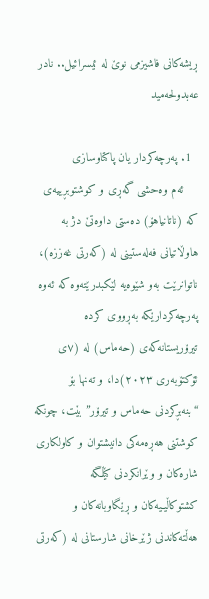ڕیشەکانی فاشیزمی نوێ لە ئیسرائیل.. نادر عەبدولحەمید

  1. پەرچەکردار یان پاکتاوسازی
    ئەم وەحشی گەڕی و کوشتوبڕییەی کە (ناتانیاهۆ) دەستی داوەتێ دژ بە هاوڵاتیانی فەلەستینی لە (کەرتی غەززە)، ناتوانرێت بەو شێوەیە لێکبدرێتەوە کە ئەوە پەرچەکردارێکە بەڕووی کردە تیرۆریستانەکەی (حەماس) لە (٧ی ئۆکتۆبەری ٢٠٢٣)دا، و تەنها بۆ “بنەبڕکردنی حەماس و تیرۆر” بێت، چونکە کوشتنی هەڕەمەکی دانیشتوان و کاولکاری شارەکان و وێرانکردنی کێڵگە کشتوکاڵیـیەکان و ڕێگاوبانەکان و هەڵتەکاندنی ژێرخانی شارستانی لە (کەرتی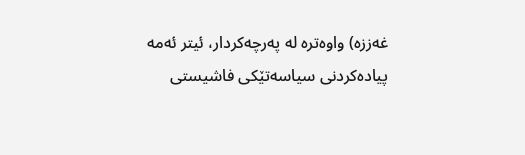غەززە) واوەترە لە پەرچەکردار، ئیتر ئەمە پیادەکردنی سیاسەتێکی فاشیستی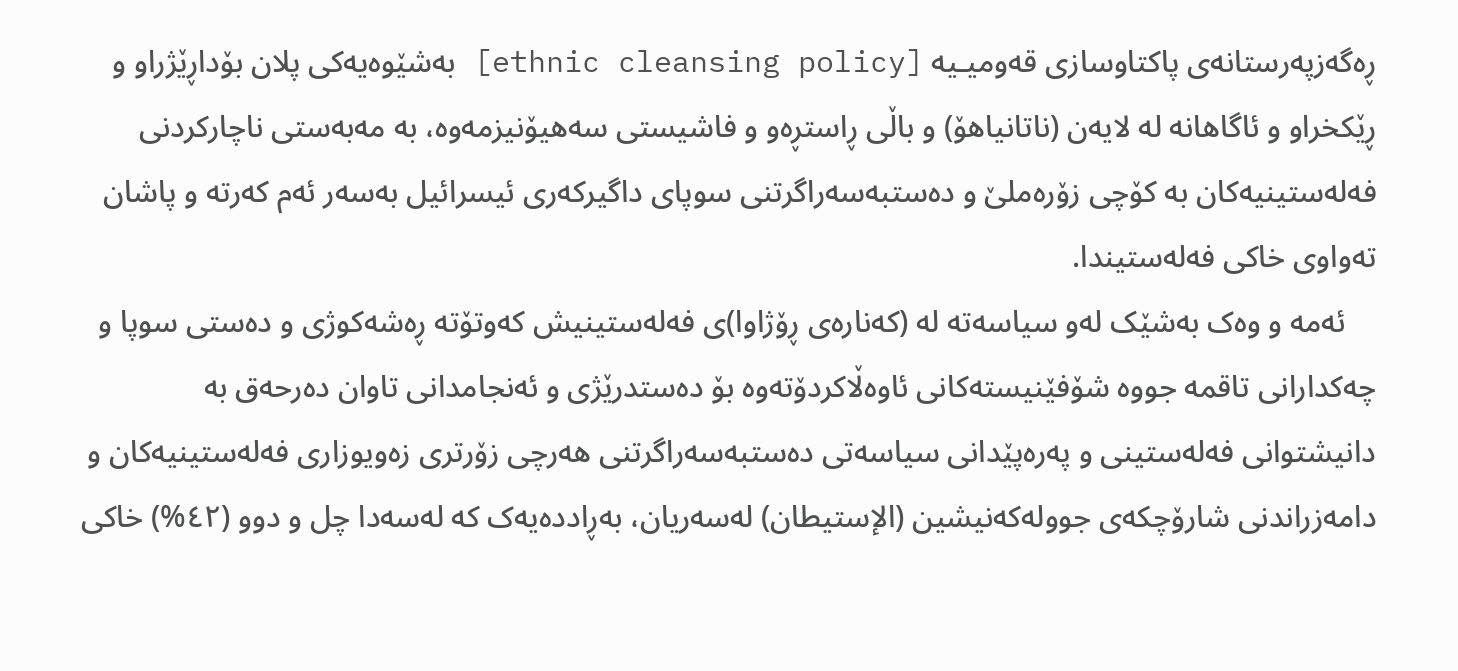ڕەگەزپەرستانەی پاکتاوسازی قەومیـیە [ethnic cleansing policy] بەشێوەیەکی پلان بۆداڕێژراو و ڕێکخراو و ئاگاهانە لە لایەن (ناتانیاهۆ) و باڵی ڕاستڕەو و فاشیستی سەهیۆنیزمەوە، بە مەبەستی ناچارکردنی فەلەستینیەکان بە کۆچی زۆرەملێ و دەستبەسەراگرتنی سوپای داگیرکەری ئیسرائیل بەسەر ئەم کەرتە و پاشان تەواوی خاکی فەلەستیندا.
    ئەمە و وەک بەشێک لەو سیاسەتە لە (کەنارەی ڕۆژاوا)ی فەلەستینیش کەوتۆتە ڕەشەکوژی و دەستی سوپا و چەکدارانی تاقمە جووە شۆفێنیستەکانی ئاوەڵاکردۆتەوە بۆ دەستدرێژی و ئەنجامدانی تاوان دەرحەق بە دانیشتوانی فەلەستینی و پەرەپێدانی سیاسەتی دەستبەسەراگرتنی هەرچی زۆرتری زەویوزاری فەلەستینیەکان و دامەزراندنی شارۆچکەی جوولەکەنیشین (الإستيطان) لەسەریان، بەڕاددەیەک کە لەسەدا چل و دوو (٤٢%) خاکی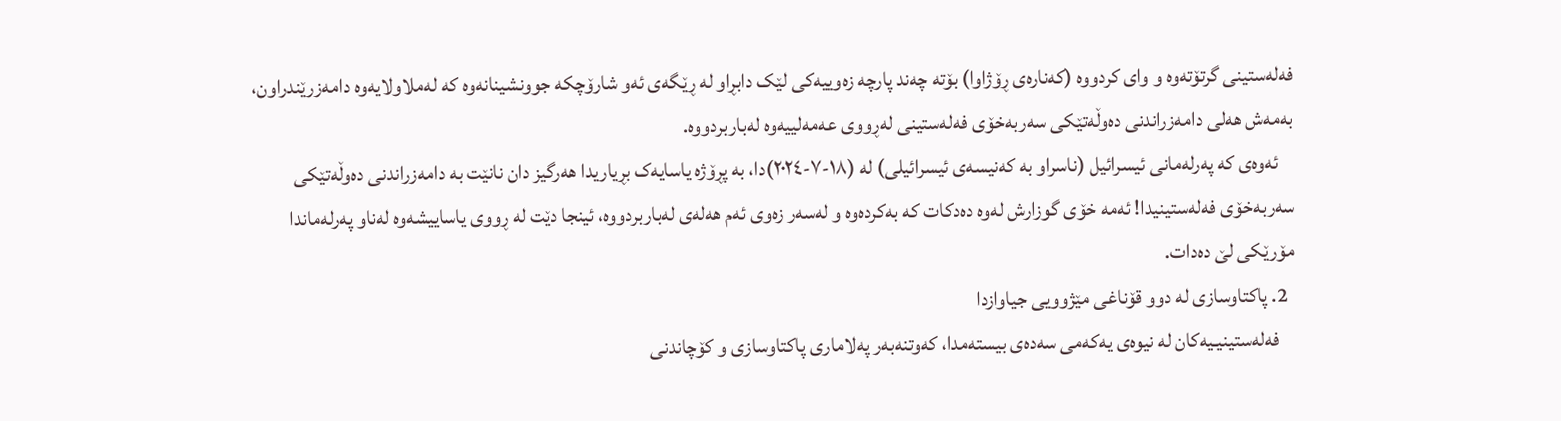فەلەستینی گرتۆتەوە و وای کردووە (کەنارەی ڕۆژاوا) بۆتە چەند پارچە زەوییەکی لێک دابڕاو لە ڕێگەی ئەو شارۆچکە جوونشینانەوە کە لەملاولایەوە دامەزرێندراون، بەمەش هەلی دامەزراندنی دەوڵەتێکی سەربەخۆی فەلەستینی لەڕووی عەمەلییەوە لەباربردووە.
    ئەوەی کە پەرلەمانی ئیسرائیل (ناسراو بە کەنیسەی ئیسرائیلی) لە (١٨-٧-٢٠٢٤)دا، بە پڕۆژە یاسایەک بڕیاریدا هەرگیز دان نانێت بە دامەزراندنی دەوڵەتێکی سەربەخۆی فەلەستینیدا! ئەمە خۆی گوزارش لەوە دەدکات کە بەکردەوە و لەسەر زەوی ئەم هەلەی لەباربردووە، ئینجا دێت لە ڕووی یاساییشەوە لەناو پەرلەماندا مۆرێکی لێ دەدات.
  2. پاکتاوسازی لە دوو قۆناغی مێژوویی جیاوازدا
    فەلەستینیـیەکان لە نیوەی یەکەمی سەدەی بیستەمدا، کەوتنەبەر پەلاماری پاکتاوسازی و کۆچاندنی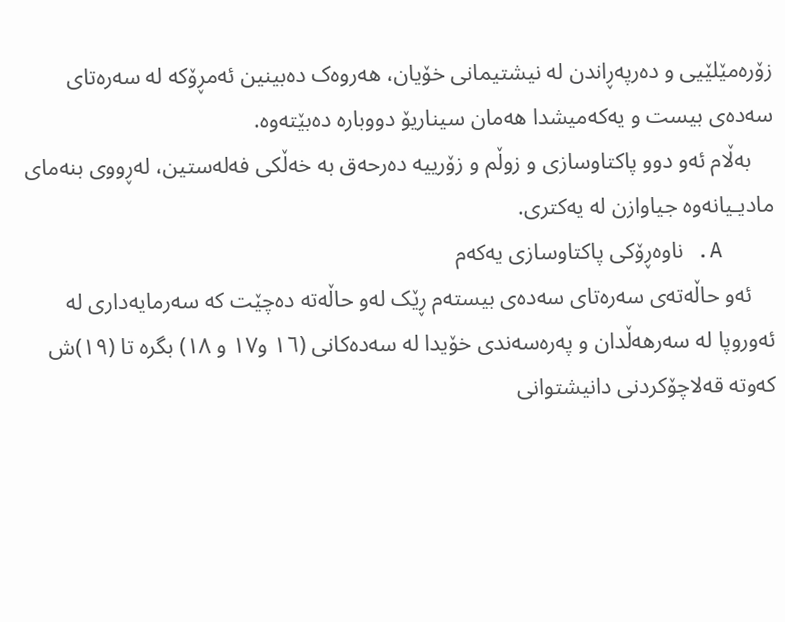زۆرەمێلێیی و دەرپەڕاندن لە نیشتیمانی خۆیان، هەروەک دەبینین ئەمڕۆکە لە سەرەتای سەدەی بیست و یەکەمیشدا هەمان سیناریۆ دووبارە دەبێتەوە.
    بەڵام ئەو دوو پاکتاوسازی و زوڵم و زۆرییە دەرحەق بە خەڵکی فەلەستین، لەڕووی بنەمای مادیـیانەوە جیاوازن لە یەکتری.
    A. ناوەڕۆکی پاکتاوسازی یەکەم
    ئەو حاڵەتەی سەرەتای سەدەی بیستەم ڕێک لەو حاڵەتە دەچێت کە سەرمایەداری لە ئەوروپا لە سەرهەڵدان و پەرەسەندی خۆیدا لە سەدەکانی (١٦ و١٧ و ١٨) بگرە تا (١٩)ش کەوتە قەلاچۆکردنی دانیشتوانی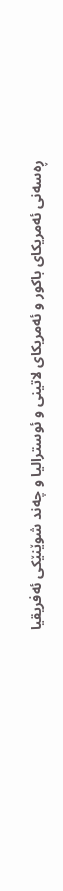ڕەسەنی ئەمریکای باکور و ئەمریکای لاتینی و ئوسترالیا و چەند شوێنێکی ئەفریقیا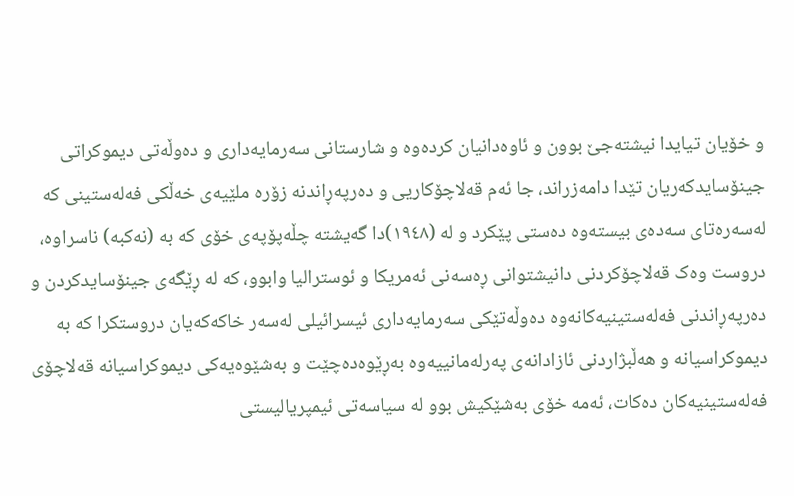و خۆیان تیایدا نیشتەجێ بوون و ئاوەدانیان کردەوە و شارستانی سەرمایەداری و دەوڵەتی دیموکراتی جینۆسایدکەریان تێدا دامەزراند، جا ئەم قەلاچۆکاریی و دەرپەڕاندنە زۆرە ملێیەی خەڵکی فەلەستینی کە لەسەرەتای سەدەی بیستەوە دەستی پێکرد و لە (١٩٤٨)دا گەیشتە چڵەپۆپەی خۆی کە بە (نەکبە) ناسراوە، دروست وەک قەلاچۆکردنی دانیشتوانی ڕەسەنی ئەمریکا و ئوسترالیا وابوو، کە لە ڕێگەی جینۆسایدکردن و دەرپەڕاندنی فەلەستینیەکانەوە دەوڵەتێکی سەرمایەداری ئیسرائیلی لەسەر خاکەکەیان دروستکرا کە بە دیموکراسیانە و هەڵبژاردنی ئازادانەی پەرلەمانییەوە بەڕێوەدەچێت و بەشێوەیەکی دیموکراسیانە قەلاچۆی فەلەستینیەکان دەکات، ئەمە خۆی بەشێکیش بوو لە سیاسەتی ئیمپریالیستی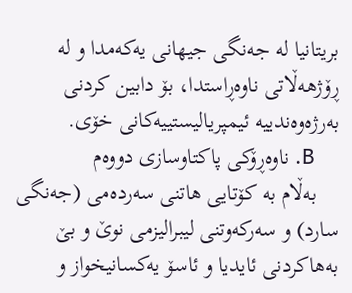بریتانیا لە جەنگی جیهانی یەکەمدا و لە ڕۆژهەڵاتی ناوەڕاستدا، بۆ دابین کردنی بەرژەوەندییە ئیمپریالیستییەکانی خۆی.
    B. ناوەڕۆکی پاکتاوسازی دووەم
    بەڵام بە کۆتایی هاتنی سەردەمی (جەنگی سارد) و سەرکەوتنی لیبرالیزمی نوێ و بێ بەهاکردنی ئایدیا و ئاسۆ یەکسانیخواز و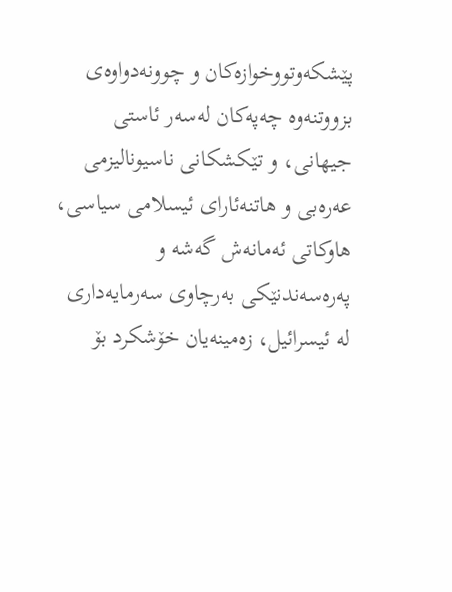پێشکەوتووخوازەکان و چوونەدواوەی بزووتنەوە چەپەکان لەسەر ئاستی جیهانی، و تێکشکانی ناسیونالیزمی عەرەبی و هاتنەئارای ئیسلامی سیاسی، هاوکاتی ئەمانەش گەشە و پەرەسەندنێکی بەرچاوی سەرمایەداری لە ئیسرائیل، زەمینەیان خۆشکرد بۆ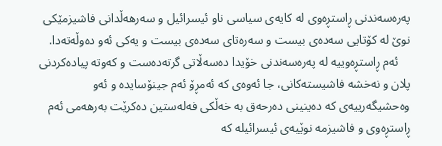پەرەسەندنی ڕاستڕەوی لە کایەی سیاسی ناو ئیسرائیل و سەرهەڵدانی فاشیزمێکی نوێ لە کۆتایی سەدەی بیست و سەرەتای سەدەی بیست و یەکی ئەو دەوڵەتەدا.
    ئەم ڕاستڕەوییە لە پەرەسەندنی خۆیدا دەسەڵاتی گرتەدەست و کەوتە پیادەکردنی پلان و نەخشە فاشیستەکانی، جا ئەوەی کە ئەمڕۆ ئەم جینۆسایدە و ئەو وەحشیگەرییەی کە دەینینی دەرحەق بە خەڵکی فەلەستین دەکرێت بەرهەمی ئەم ڕاستڕەوی و فاشیزمە نوێیەی ئیسرائیلە کە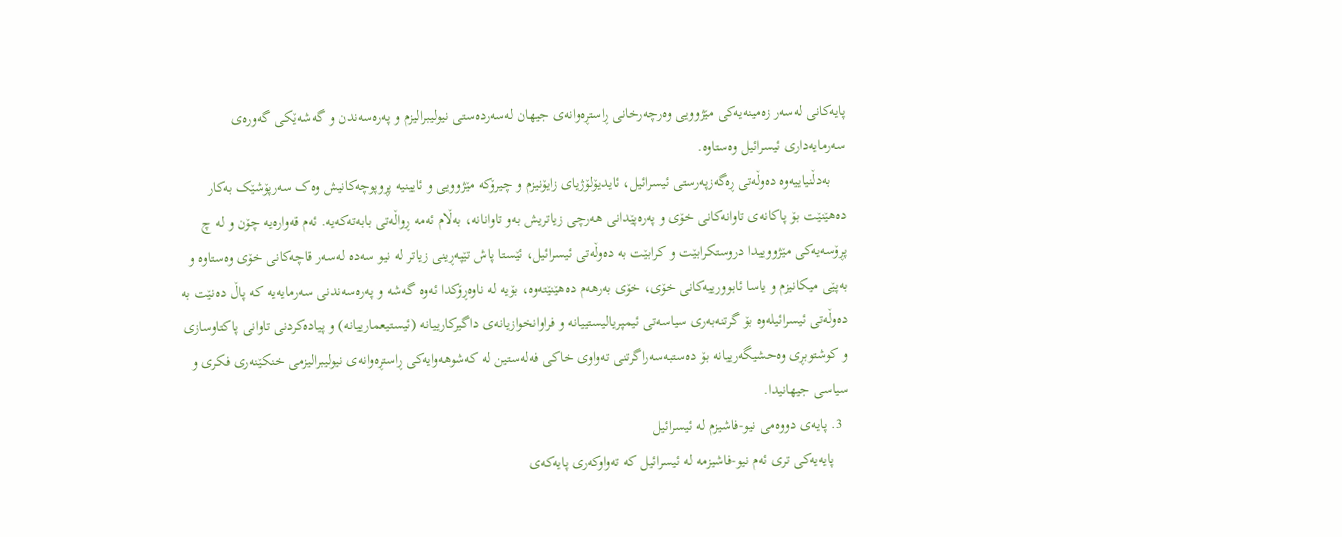پایەکانی لەسەر زەمینەیەکی مێژوویی وەرچەرخانی ڕاستڕەوانەی جیهان لەسەردەستی نیولیبرالیزم و پەرەسەندن و گەشەێکی گەورەی سەرمایەداری ئیسرائیل وەستاوە.
    بەدڵنیاییەوە دەوڵەتی ڕەگەزپەرستی ئیسرائیل، ئایدیۆلۆژیای زایۆنیزم و چیرۆکە مێژوویی و ئایینیە پڕوپوچەکانیش وەک سەرپۆشێک بەکار دەهێنێت بۆ پاکانەی تاوانەکانی خۆی و پەرەپێدانی هەرچی زیاتریش بەو تاوانانە، بەڵام ئەمە ڕواڵەتی بابەتەکەیە. ئەم قەوارەیە چۆن و لە چ پڕۆسەیەکی مێژووییدا دروستکرابێت و کرابێت بە دەوڵەتی ئیسرائیل، ئێستا پاش تێپەڕینی زیاتر لە نیو سەدە لەسەر قاچەکانی خۆی وەستاوە و بەپێی میکانیزم و یاسا ئابوورییەکانی خۆی، خۆی بەرهەم دەهێنێتەوە، بۆیە لە ناوەڕۆکدا ئەوە گەشە و پەرەسەندنی سەرمایەیە کە پاڵ دەنێت بە دەوڵەتی ئیسرائیلەوە بۆ گرتنەبەری سیاسەتی ئیمپریالیستییانە و فراوانخوازیانەی داگیرکارییانە (ئیستیعمارییانە) و پیادەکردنی تاوانی پاکتاوسازی و کوشتوبڕی وەحشیگەرییانە بۆ دەستبەسەراگرتنی تەواوی خاکی فەلەستین لە کەشوهەوایەکی ڕاستڕەوانەی نیولیبرالیزمی خنکێنەری فکری و سیاسی جیهانیدا.
  3. پایەی دووەمی نیو-فاشیزم لە ئیسرائیل
    پایەیەکی تری ئەم نیو-فاشیزمە لە ئیسرائیل کە تەواوکەری پایەکەی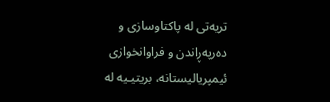تریەتی لە پاکتاوسازی و دەرپەڕاندن و فراوانخوازی ئیمپریالیستانە، بریتیـیە لە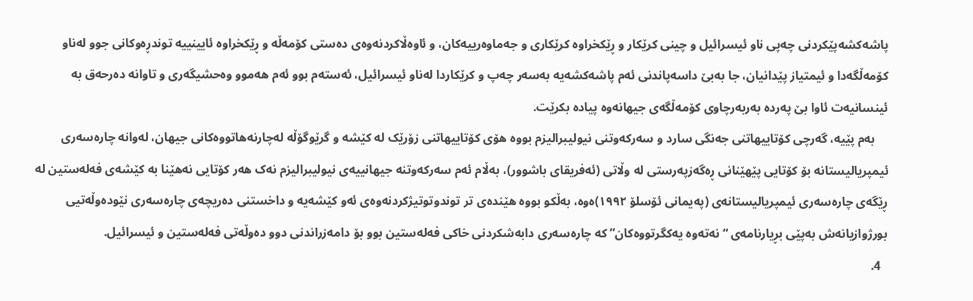پاشەکشەپێکردنی چەپی ناو ئیسرائیل و چینی کرێکار و ڕێکخراوە کرێکاری و جەماوەرییەکان، و ئاوەڵاکردنەوەی دەستی کۆمەڵە و ڕێکخراوە ئایینییە توندڕەوکانی جوو لەناو کۆمەڵگەدا و ئیمتیاز پێدانیان، جا بەبێ داسەپاندنی ئەم پاشەکشەیە بەسەر چەپ و کرێکاردا لەناو ئیسرائیل، ئەستەم بوو ئەم هەموو وەحشیگەری و تاوانە دەرحەق بە ئینسانیەت ئاوا بێ پەردە بەربەرچاوی کۆمەڵگەی جیهانەوە پیادە بکرێت.
    بەم پێیە، گەرچی کۆتاییهاتنی جەنگی سارد و سەرکەوتنی نیولیبرالیزم بووە هۆی کۆتاییهاتنی زۆرێک لە کێشە و گرێوگۆڵە لەچارنەهاتووەکانی جیهان، لەوانە چارەسەری ئیمپریالیستانە بۆ کۆتایی پێهێنانی ڕەگەزپەرستی لە وڵاتی (ئەفریقای باشوور)، بەڵام ئەم سەرکەوتنە جیهانییەی نیولیبرالیزم نەک هەر کۆتایی نەهێنا بە کێشەی فەلەستین لە ڕێگەی چارەسەری ئیمپریالیستانەی (پەیمانی ئۆسلۆ ١٩٩٢)ەوە، بەڵکو بووە هێندەی تر توندوتوتیژکردنەوەی ئەو کێشەیە و داخستنی دەریچەی چارەسەری نێودەوڵەتیی بورژوازیانەش بەپێی بڕیارنامەی “نەتەوە یەکگرتووەکان” کە چارەسەری دابەشکردنی خاکی فەلەستین بوو بۆ دامەزراندنی دوو دەوڵەتی فەلەستین و ئیسرائیل.
  4.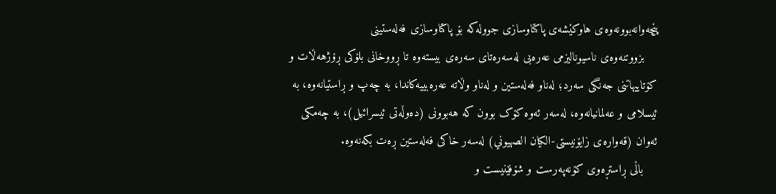پێچەوانەبوونەوەی هاوکێشەی پاکتاوسازی جوولەکە بۆ پاکتاوسازی فەلەستینی
    بزووتنەوەی ناسیونالیزمی عەرەبی لەسەرەتای سەرەی بیستەوە تا ڕووخانی بلۆکی ڕۆژهەڵات و کۆتاییهاتنی جەنگی سەرد؛ لەناو فەلەستین و لەناو وڵاتە عەرەبییەکاندا، بە چەپ و ڕاستیانەوە، بە ئیسلامی و عەلمانیانەوە، لەسەر ئەوە کۆک بوون کە هەبوونی (دەوڵەتی ئیسرائیل)، بە چەمکی ئەوان (قەوارەی زایۆنیستی-الكيان الصهيوني) لەسەر خاکی فەلەستین ڕەت بکەنەوە.
    باڵی ڕاستڕەوی کۆنەپەرست و شۆفێنیست و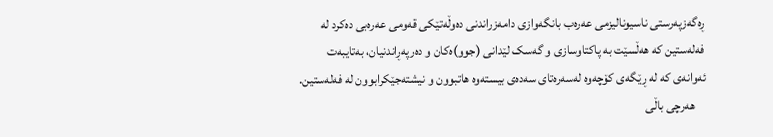ڕەگەزپەرستی ناسیونالیزمی عەرەب بانگەوازی دامەزراندنی دەوڵەتێکی قەومی عەرەبی دەکرد لە فەلەستین کە هەڵسێت بە پاکتاوسازی و گەسک لێدانی (جوو)ەکان و دەرپەڕاندنیان، بەتایبەت ئەوانەی کە لە ڕێگەی کۆچەوە لەسەرەتای سەدەی بیستەوە هاتبوون و نیشتەجێکرابوون لە فەلەستین.
    هەرچی باڵی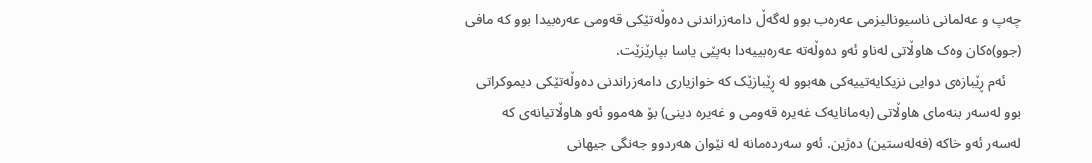چەپ و عەلمانی ناسیونالیزمی عەرەب بوو لەگەڵ دامەزراندنی دەوڵەتێکی قەومی عەرەبیدا بوو کە مافی (جوو)ەکان وەک هاوڵاتی لەناو ئەو دەوڵەتە عەرەبییەدا بەپێی یاسا بپارێزێت.
    ئەم ڕێبازەی دوایی نزیکایەتییەکی هەبوو لە ڕێبازێک کە خوازیاری دامەزراندنی دەوڵەتێکی دیموکراتی بوو لەسەر بنەمای هاوڵاتی (بەمانایەک غەیرە قەومی و غەیرە دینی) بۆ هەموو ئەو هاوڵاتیانەی کە لەسەر ئەو خاکە (فەلەستین) دەژین. ئەو سەردەمانە لە نێوان هەردوو جەنگی جیهانی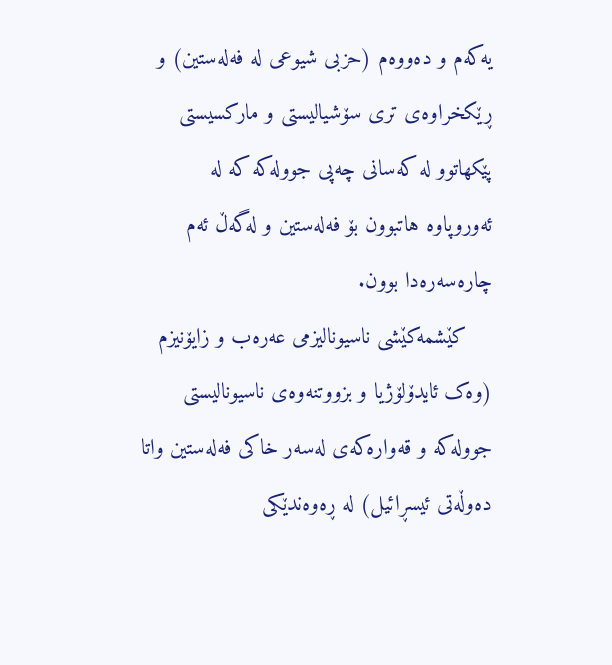یەکەم و دەووەم (حزبی شیوعی لە فەلەستین) و ڕێکخراوەی تری سۆشیالیستی و مارکسیستی پێکهاتوو لە کەسانی چەپی جوولەکە کە لە ئەوروپاوە هاتبوون بۆ فەلەستین و لەگەڵ ئەم چارەسەرەدا بوون.
    کێشمەکێشی ناسیونالیزمی عەرەب و زایۆنیزم (وەک ئایدۆلۆژیا و بزووتنەوەی ناسیونالیستی جوولەکە و قەوارەکەی لەسەر خاکی فەلەستین واتا دەوڵەتی ئیسڕائیل) لە ڕەوەندێکی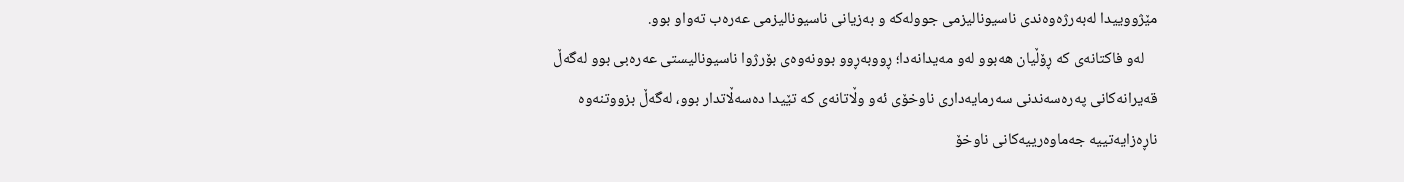مێژووییدا لەبەرژەوەندی ناسیونالیزمی جوولەکە و بەزیانی ناسیونالیزمی عەرەب تەواو بوو.
    لەو فاکتانەی کە ڕۆڵیان هەبوو لەو مەیدانەدا؛ ڕووبەڕوو بوونەوەی بۆرژوا ناسیونالیستی عەرەبی بوو لەگەڵ قەیرانەکانی پەرەسەندنی سەرمایەداری ناوخۆی ئەو وڵاتانەی کە تێیدا دەسەڵاتدار بوو، لەگەڵ بزووتنەوە ناڕەزایەتییە جەماوەرییەکانی ناوخۆ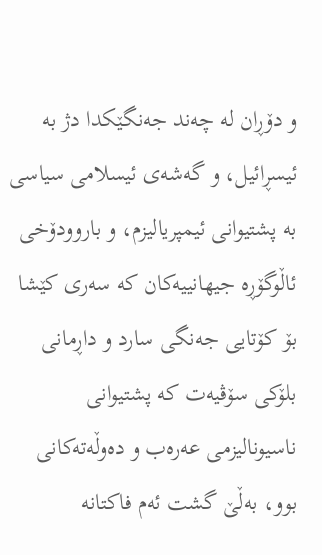و دۆڕان لە چەند جەنگێکدا دژ بە ئیسڕائیل، و گەشەی ئیسلامی سیاسی بە پشتیوانی ئیمپریالیزم، و باروودۆخی ئاڵوگۆڕە جیهانییەکان کە سەری کێشا بۆ کۆتایی جەنگی سارد و داڕمانی بلۆکی سۆڤیەت کە پشتیوانی ناسیونالیزمی عەرەب و دەوڵەتەکانی بوو، بەڵێ گشت ئەم فاکتانە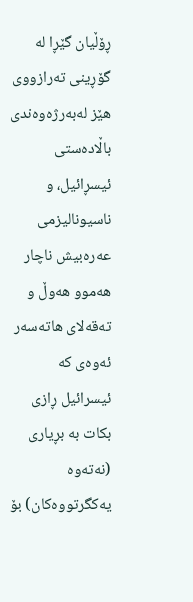ڕۆڵیان گێڕا لە گۆڕینی تەرازووی هێز لەبەرژەوەندی باڵادەستی ئیسڕائیل، و ناسیونالیزمی عەرەبیش ناچار هەموو هەوڵ و تەقەلای هاتەسەر ئەوەی کە ئیسرائیل ڕازی بکات بە بڕیاری (نەتەوە یەکگرتووەکان) بۆ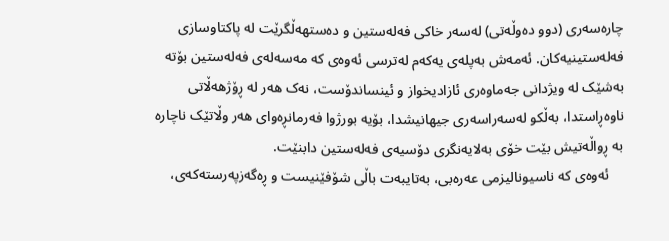چارەسەری (دوو دەوڵەتی) لەسەر خاکی فەلەستین و دەستهەڵگرێت لە پاکتاوسازی فەلەستینیەکان. ئەمەش بەپلەی یەکەم لەترسی ئەوەی کە مەسەلەی فەلەستین بۆتە بەشێک لە ویژدانی جەماوەری ئازادیخواز و ئینساندۆست، نەک هەر لە ڕۆژهەڵاتی ناوەڕاستدا، بەڵکو لەسەراسەری جیهانیشدا، بۆیە بورژوا فەرمانڕەوای هەر وڵاتێک ناچارە بە ڕواڵەتیش بێت خۆی بەلایەنگری دۆسیەی فەلەستین دابنێت.
    ئەوەی کە ناسیونالیزمی عەرەبی، بەتایبەت باڵی شۆفێنیست و ڕەگەزپەرستەکەی،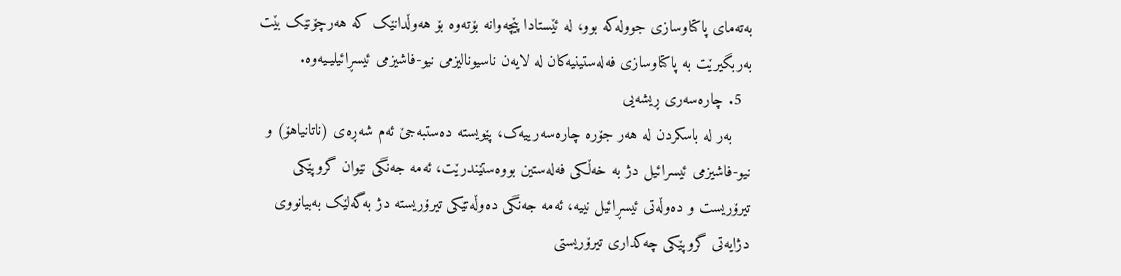بەتەمای پاکتاوسازی جوولەکە بوو، لە ئێستادا پێچەوانە بۆتەوە بۆ هەوڵدانێک کە هەرچۆنێک بێت بەربگیرێت بە پاکتاوسازی فەلەستینیەکان لە لایەن ناسیونالیزمی نیو-فاشیزمی ئیسڕائیلیـیەوە.
  5. چارەسەری ڕیشەیی
    بەر لە باسکردن لە هەر جۆرە چارەسەرییەک، پێویستە دەستبەجێ ئەم شەڕەی (ناتانیاهۆ) و نیو-فاشیزمی ئیسرائیل دژ بە خەڵکی فەلەستین بووەستێندرێت، ئەمە جەنگی نێوان گروپێکی تیرۆریست و دەوڵەتی ئیسڕائیل نییە، ئەمە جەنگی دەوڵەتێکی تیرۆریستە دژ بەگەلێک بەبیانووی دژایەتی گروپێکی چەکداری تیرۆریستی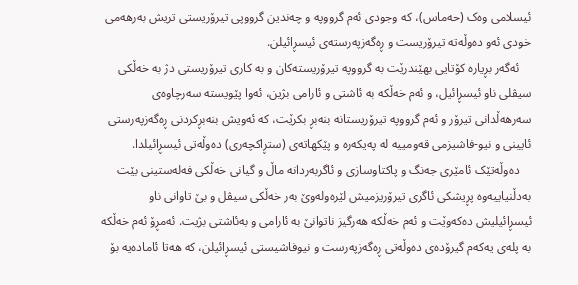ئیسلامی وەک (حەماس)، کە وجودی ئەم گرووپە و چەندین گرووپی تیرۆریستی تریش بەرهەمی خودی ئەو دەوڵەتە تیرۆریست و ڕەگەزپەرستەی ئیسڕائیلن.
    ئەگەر بڕیارە کۆتایی بهێندرێت بە گرووپە تیرۆریستەکان و بە کاری تیرۆریستی دژ بە خەڵکی سیڤلی ناو ئیسڕائیل، و ئەم خەڵکە بە ئاشتی و ئارامی بژین، ئەوا پێویستە سەرچاوەی سەرهەڵدانی تیرۆر و ئەم گرووپە تیرۆریستانە بنەبڕ بکرێت، کە ئەویش بنەبڕکردنی ڕەگەزپەرستی ئایینی و نیو-فاشیزمی قەومییە لە پەیکەرە و پێکهاتەی (ستڕاکچەری) دەوڵەتی ئیسڕائیلدا.
    دەوڵەتێک ئامێری جەنگ و پاکتاوسازی و ئاگربەردانە ماڵ و گیانی خەڵکی فەلەستینی بێت بەدڵنیاییەوە پڕیشکی ئاگری تیرۆریزمیش لێرەولەوێ بەر خەڵكی سیڤل و بێ تاوانی ناو ئیسڕائیلیش دەکەوێت و ئەم خەڵکە هەرگیز ناتوانێ بە ئارامی و بەئاشتی بژیت. ئەمڕۆ ئەم خەڵکە بە پلەی یەکەم گیرۆدەی دەوڵەتی ڕەگەزپەرست و نیوفاشیستی ئیسڕائیلن، کە هەتا ئامادەیە بۆ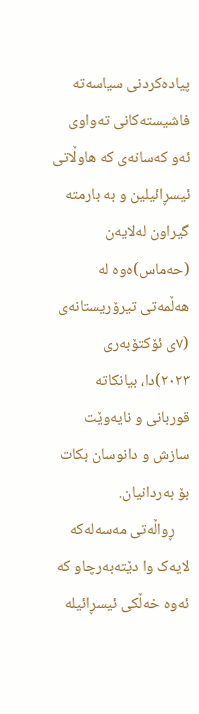پیادەکردنی سیاسەتە فاشیستەکانی تەواوی ئەو کەسانەی کە هاوڵاتی ئیسڕائیلین و بە بارمتە گیراون لەلایەن (حەماس)ەوە لە هەڵمەتی تیرۆریستانەی (٧ی ئۆکتۆبەری ٢٠٢٣)دا، بیانکاتە قوربانی و نایەوێت سازش و دانوسان بکات بۆ بەردانیان.
    ڕواڵەتی مەسەلەکە لایەک وا دێتەبەرچاو کە ئەوە خەڵکی ئیسڕائیلە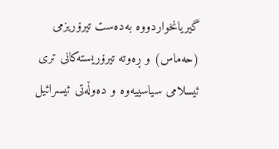گیریانخواردووە بەدەست تیرۆریزمی (حەماس) و ڕەوتە تیرۆریستەکانی تری ئیسلامی سیاسییەوە و دەوڵەتی ئیسرائیل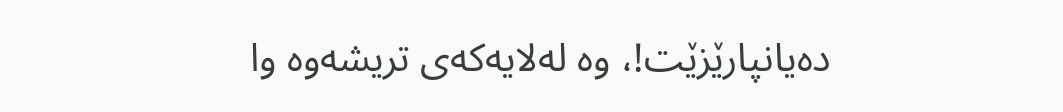دەیانپارێزێت!، وە لەلایەکەی تریشەوە وا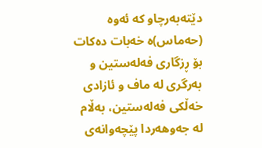دێتەبەرچاو کە ئەوە (حەماس)ە خەبات دەکات بۆ ڕزگاری فەلەستین و بەرگری لە ماف و ئازادی خەڵکی فەلەستین، بەڵام لە جەوهەردا پێچەوانەی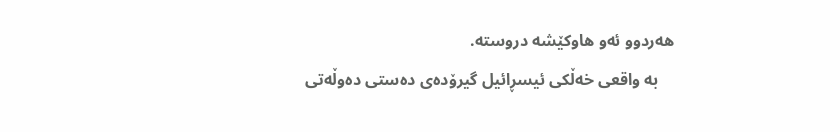هەردوو ئەو هاوکێشە دروستە.
    بە واقعی خەڵکی ئیسڕائیل گیرۆدەی دەستی دەوڵەتی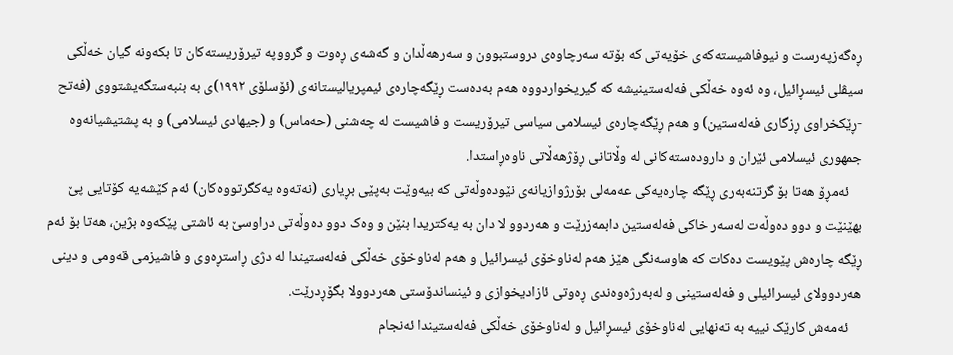ڕەگەزپەرست و نیوفاشیستەکەی خۆیەتی کە بۆتە سەرچاوەی دروستبوون و سەرهەڵدان و گەشەی ڕەوت و گرووپە تیرۆریستەکان تا بکەونە گیان خەڵکی سیڤلی ئیسڕائیل، وە ئەوە خەڵکی فەلەستینیشە کە گیریخواردووە هەم بەدەست ڕێگەچارەی ئیمپریالیستانەی (ئۆسلۆی ١٩٩٢)ی بە بنبەستگەیشتووی (فەتح -ڕێکخراوی ڕزگاری فەلەستین) و هەم ڕێگەچارەی ئیسلامی سیاسی تیرۆریست و فاشیست لە چەشنی (حەماس) و (جیهادی ئیسلامی) و بە پشتیشیانەوە جمهوری ئیسلامی ئێران و دارودەستەکانی لە وڵاتانی ڕۆژهەڵاتی ناوەڕاستدا.
    ئەمڕۆ هەتا بۆ گرتنەبەری ڕێگە چارەیەکی عەمەلی بۆرژوازیانەی نێودەوڵەتی کە بیەوێت بەپێی بڕیاری (نەتەوە یەکگرتووەکان) ئەم کێشەیە کۆتایی پێ بهێنێت و دوو دەوڵەت لەسەر خاکی فەلەستین دابمەزرێت و هەردوو لا دان بە یەکتریدا بنێن و وەک دوو دەوڵەتی دراوسێ بە ئاشتی پێکەوە بژین، هەتا بۆ ئەم ڕێگە چارەش پێویست دەکات کە هاوسەنگی هێز هەم لەناوخۆی ئیسرائیل و هەم لەناوخۆی خەڵکی فەلەستیندا لە دژی ڕاستڕەوی و فاشیزمی قەومی و دینی هەردوولای ئیسرائیلی و فەلەستینی و لەبەرژەوەندی ڕەوتی ئازادیخوازی و ئینساندۆستی هەردوولا بگۆڕدرێت.
    ئەمەش کارێک نییە بە تەنهایی لەناوخۆی ئیسڕائیل و لەناوخۆی خەڵکی فەلەستیندا ئەنجام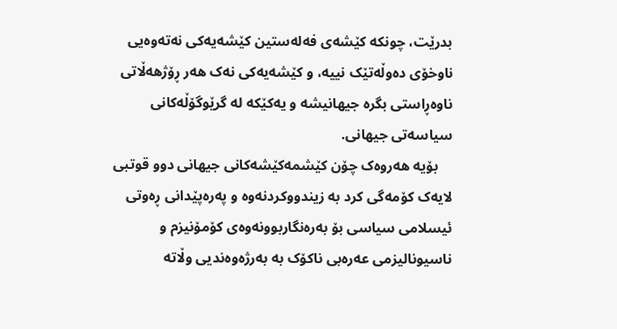بدرێت، چونکە کێشەی فەلەستین کێشەیەکی نەتەوەیی ناوخۆی دەوڵەتێک نییە، و کێشەیەکی نەک هەر ڕۆژهەڵاتی ناوەڕاستی بگرە جیهانیشە و یەکێکە لە گرێوگۆڵەکانی سیاسەتی جیهانی.
    بۆیە هەروەک چۆن کێشمەکێشەکانی جیهانی دوو قوتبی لایەک کۆمەگی کرد بە زیندووکردنەوە و پەرەپێدانی ڕەوتی ئیسلامی سیاسی بۆ بەرەنگاربوونەوەی کۆمۆنیزم و ناسیونالیزمی عەرەبی ناکۆک بە بەرژەوەندیی وڵاتە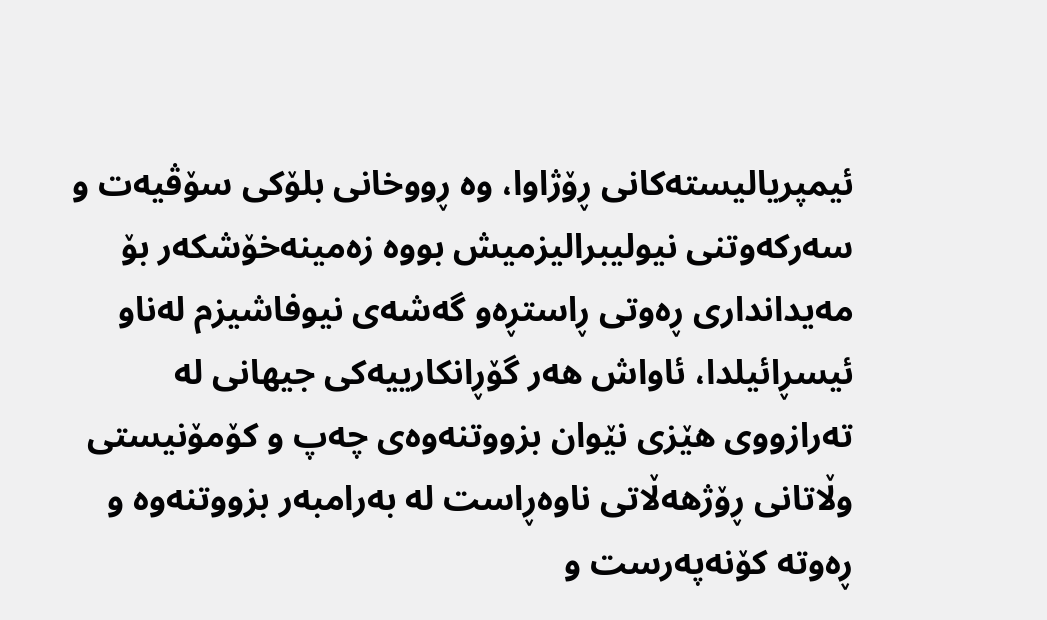ئیمپریالیستەکانی ڕۆژاوا، وە ڕووخانی بلۆکی سۆڤیەت و سەرکەوتنی نیولیبرالیزمیش بووە زەمینەخۆشکەر بۆ مەیدانداری ڕەوتی ڕاستڕەو گەشەی نیوفاشیزم لەناو ئیسڕائیلدا، ئاواش هەر گۆڕانکارییەکی جیهانی لە تەرازووی هێزی نێوان بزووتنەوەی چەپ و کۆمۆنیستی وڵاتانی ڕۆژهەڵاتی ناوەڕاست لە بەرامبەر بزووتنەوە و ڕەوتە کۆنەپەرست و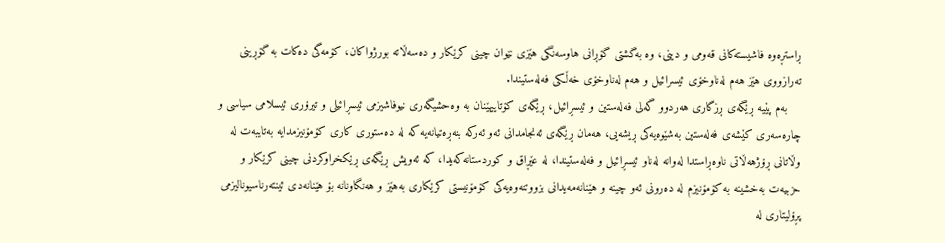ڕاستڕەوە فاشیستەکانی قەومی و دینی، وە بەگشتی گۆڕانی هاوسەنگی هێزی نێوان چینی کرێکار و دەسەڵاتە بورژواکان، کۆمەگی دەکات بە گۆڕینی تەرازووی هێز هەم لەناوخۆی ئیسرائیل و هەم لەناوخۆی خەڵکی فەلەستیندا.
    بەم پێیە ڕێگەی ڕزگاری هەردوو گەلی فەلەستین و ئیسڕائیل، ڕێگەی کۆتاییهێنان بە وەحشیگەری نیوفاشیزمی ئیسڕائیلی و تیرۆری ئیسلامی سیاسی و چارەسەری کێشەی فەلەستین بەشێوەیەکی ڕیشەیی، هەمان ڕێگەی ئەنجامدانی ئەو ئەرکە بنەڕەتیانەیە کە لە دەستوری کاری کۆمۆنیزمدایە بەتایبەت لە وڵاتانی ڕۆژهەڵاتی ناوەڕاستدا لەوانە لەناو ئیسڕائیل و فەلەستیندا، لە عێڕاق و کوردستانەکەیدا، کە ئەویش ڕێگەی ڕێکخراوکردنی چینی کرێکار و حزبیەت بەخشینە بە کۆمۆنیزم لە دەرونی ئەو چینە و هێنانەمەیدانی بزووتنەوەیەکی کۆمۆنیستی کرێکاری بەهێز و هەنگاونانە بۆ هێنانەدی ئینتەرناسیونالیزمی پڕۆلیتاری لە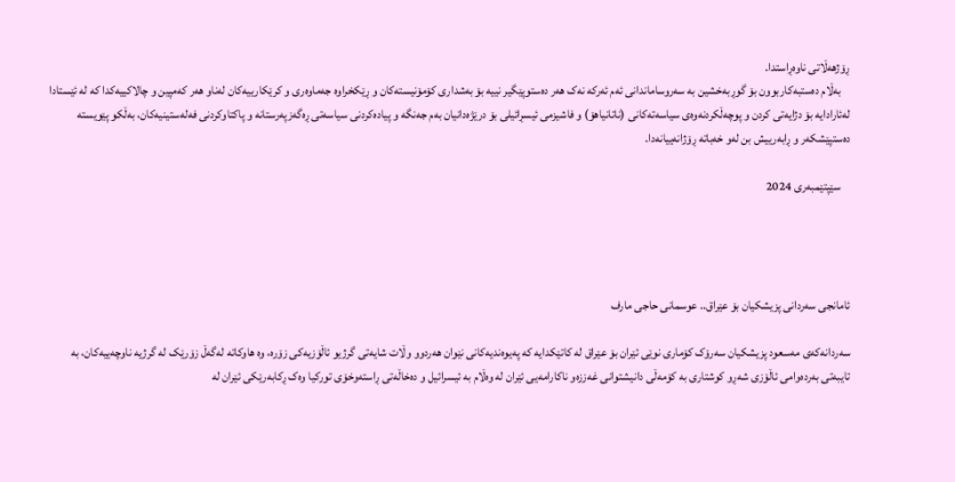ڕۆژهەڵاتی ناوەڕاستدا.
    بەڵام دەستبەکاربوون بۆ گوڕبەخشین بە سەروساماندانی ئەم ئەرکە نەک هەر دەستوپێگیر نییە بۆ بەشداری کۆمۆنیستەکان و ڕێکخراوە جەماوەری و کرێکارییەکان لەناو هەر کەمپین و چالاکییەکدا کە لە ئێستادا لەئارادایە بۆ دژایەتی کردن و پوچەڵکردنەوەی سیاسەتەکانی (ناتانیاهۆ) و فاشیزمی ئیسڕائیلی بۆ درێژەدانیان بەم جەنگە و پیادەکردنی سیاسەتی ڕەگەزپەرستانە و پاکتاوکردنی فەلەستینیەکان، بەڵکو پێویستە دەستپێشکەر و ڕابەرییش بن لەو خەباتە ڕۆژانەییانەدا.

    سێپتێمبەری 2024




ئامانجی سەردانی پزیشکیان بۆ عێراق.. عوسمانی حاجی مارف

سەردانەکەی مەسعود پزیشکیان سەرۆک کۆماری نوێی ئێران بۆ عێراق لە کاتێکدایە کە پەیوەندیەکانی نێوان هەردوو وڵات شایەتی گرژیو ئاڵۆزیەکی زۆرە، وە هاوکاتە لەگەڵ زۆرێک لە گرژیە ناوچەییەکان، بە تایبەتی بەردەوامی ئاڵۆزی شەڕو کوشتاری بە کۆمەڵی دانیشتوانی غەززەو ناکارامەیی ئێران لە وەڵام بە ئیسرائیل و دەخاڵەتی ڕاستەوخۆی تورکیا وەک ڕکابەرێکی ئێران لە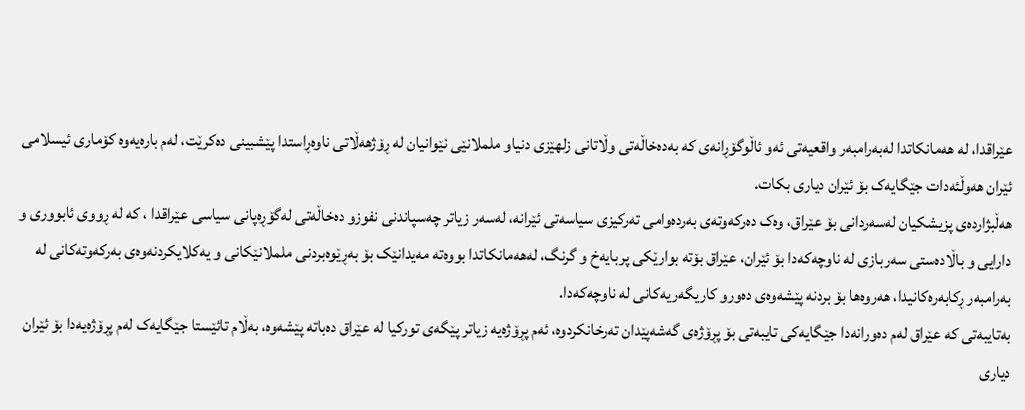عێراقدا، لە هەمانکاتدا لەبەرامبەر واقعیەتی ئەو ئاڵوگۆڕانەی کە بەدەخاڵەتی وڵاتانی زلهێزی دنیاو ململانێی نێوانیان لە ڕۆژهەڵاتی ناوەڕاستدا پێشبینی دەکرێت، لەم بارەیەوە کۆماری ئیسلامی ئێران هەوڵئەدات جێگایەک بۆ ئێران دیاری بکات.
هەڵبژاردەی پزیشکیان لەسەردانی بۆ عێراق، وەک دەرکەوتەی بەردەوامی تەرکیزی سیاسەتی ئێرانە، لەسەر زیاتر چەسپاندنی نفوزو دەخاڵەتی لەگۆڕەپانی سیاسی عێراقدا ، کە لە ڕووی ئابووری و دارایی و باڵادەستی سەربازی لە ناوچەکەدا بۆ ئێران، عێراق بۆتە بوارێکی پربایەخ و گرنگ، لەهەمانکاتدا بووەتە مەیدانێک بۆ بەڕێوەبردنی ململانێکانی و یەکلایکردنەوەی بەرکەوتەکانی لە بەرامبەر ڕکابەرەکانیدا، هەروەها بۆ بردنە پێشەوەی دەورو کاریگەریەکانی لە ناوچەکەدا.
بەتایبەتی کە عێراق لەم دەورانەدا جێگایەکی تایبەتی بۆ پڕۆژەی گەشەپێدان تەرخانکردوە، ئەم پڕۆژەیە زیاتر پێگەی تورکیا لە عێراق دەباتە پێشەوە، بەڵام تائێستا جێگایەک لەم پڕۆژەیەدا بۆ ئێران دیاری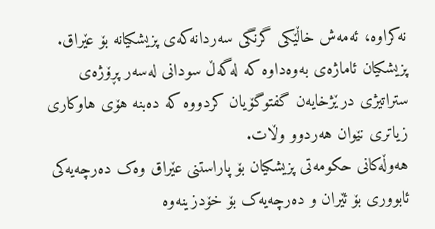نەکراوە، ئەمەش خاڵێکی گرنگی سەردانەکەی پزیشکیانە بۆ عێراق. پزیشکیان ئاماژەی بەوەداوە کە لەگەڵ سودانی لەسەر پڕۆژەی ستراتیژی درێژخایەن گفتوگۆیان کردووە کە دەبنە هۆی هاوکاری زیاتری نێوان هەردوو وڵات.
هەوڵەکانی حکومەتی پزیشکیان بۆ پاراستنی عێراق وەک دەرچەیەکی ئابووری بۆ ئێران و دەرچەیەک بۆ خۆدزینەوە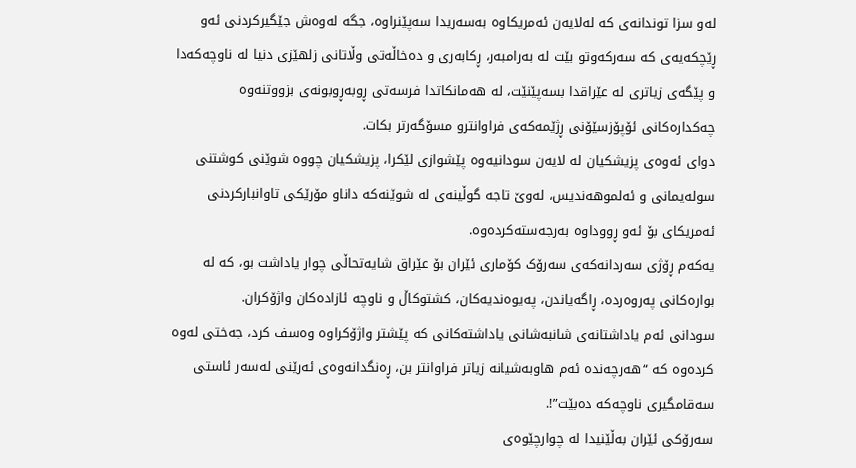لەو سزا توندانەی کە لەلایەن ئەمریکاوە بەسەریدا سەپێنراوە، جگە لەوەش جێگیرکردنی ئەو ڕێچکەیەی کە سەرکەوتو بێت لە بەرامبەر، ڕکابەری و دەخاڵەتی وڵاتانی زلهێزی دنیا لە ناوچەکەدا و پێگەی زیاتری لە عێراقدا بسەپێنێت، لە هەمانکاتدا فرسەتی ڕوبەڕوبونەی بزووتنەوە چەکدارەکانی ئۆپۆزسێۆنی ڕژێمەکەی فراوانترو مسۆگەرتر بکات.
دوای ئەوەی پزیشکیان لە لایەن سودانیەوە پێشوازی لێکرا، پزیشکیان چووە شوێنی کوشتنی سولەیمانی و ئەلموهەندیس، لەوێ تاجە گوڵینەی لە شوێنەکە داناو مۆرێکی تاوانبارکردنی ئەمریکای بۆ ئەو ڕووداوە بەرجەستەکردەوە.
یەکەم ڕۆژی سەردانەکەی سەرۆک کۆماری ئێران بۆ عێراق شایەتحاڵی چوار یاداشت بو، کە لە بوارەکانی پەروەردە، ڕاگەیاندن، پەیوەندیەکان، کشتوکاڵ و ناوچە ئازادەکان واژۆکران.
سودانی ئەم یاداشتانەی شانبەشانی یاداشتەکانی کە پێشتر واژۆکراوە وەسف کرد، جەختی لەوە کردەوە کە “هەرچەندە ئەم هاوبەشیانە زیاتر فراوانتر بن، ڕەنگدانەوەی ئەرێنی لەسەر ئاستی سەقامگیری ناوچەکە دەبێت”!.
سەرۆکی ئێران بەڵێنیدا لە چوارچێوەی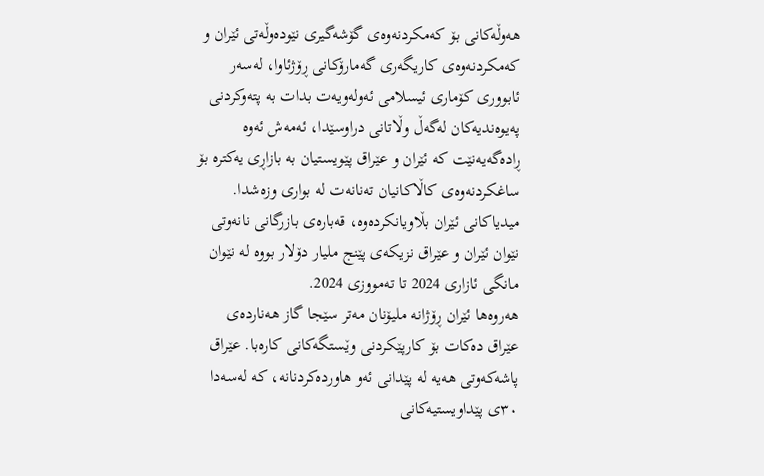هەوڵەکانی بۆ کەمکردنەوەی گۆشەگیری نێودەوڵەتی ئێران و کەمکردنەوەی کاریگەری گەمارۆکانی ڕۆژئاوا، لەسەر ئابووری کۆماری ئیسلامی ئەولەویەت بدات بە پتەوکردنی پەیوەندیەکان لەگەڵ وڵاتانی دراوسێدا، ئەمەش ئەوە ڕادەگەیەنێت کە ئێران و عێراق پێویستیان بە بازاڕی یەکترە بۆ ساغکردنەوەی کاڵاکانیان تەنانەت لە بواری وزەشدا.
میدیاکانی ئێران بڵاویانکردەوە، قەبارەی بازرگانی نانەوتی نێوان ئێران و عێراق نزیکەی پێنج ملیار دۆلار بووە لە نێوان مانگی ئازاری 2024 تا تەمووزی 2024.
هەروەها ئێران ڕۆژانە ملیۆنان مەتر سێجا گاز هەناردەی عێراق دەکات بۆ کارپێکردنی وێستگەکانی کارەبا. عێراق پاشەکەوتی هەیە لە پێدانی ئەو هاوردەکردنانە، کە لەسەدا ٣٠ی پێداویستیەکانی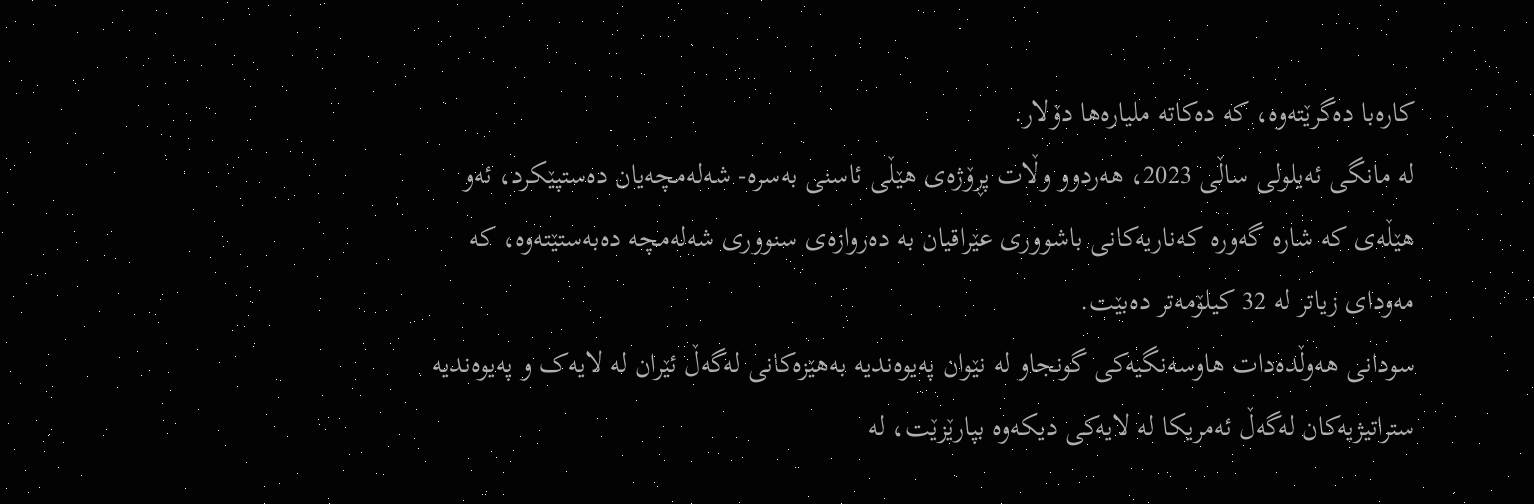کارەبا دەگرێتەوە، کە دەکاتە ملیارەها دۆلار.
لە مانگی ئەیلولی ساڵی 2023، هەردوو وڵات پڕۆژەی هێڵی ئاسنی بەسرە- شەلەمچەیان دەستپێکرد، ئەو هێڵەی کە شارە گەورە کەناریەکانی باشووری عێراقیان بە دەروازەی سنووری شەلەمچە دەبەستێتەوە، کە مەودای زیاتر لە 32 کیلۆمەتر دەبێت.
سودانی هەوڵدەدات هاوسەنگیەکی گونجاو لە نێوان پەیوەندیە بەهێزەکانی لەگەڵ ئێران لە لایەک و پەیوەندیە ستراتیژیەکان لەگەڵ ئەمریکا لە لایەکی دیکەوە بپارێزێت، لە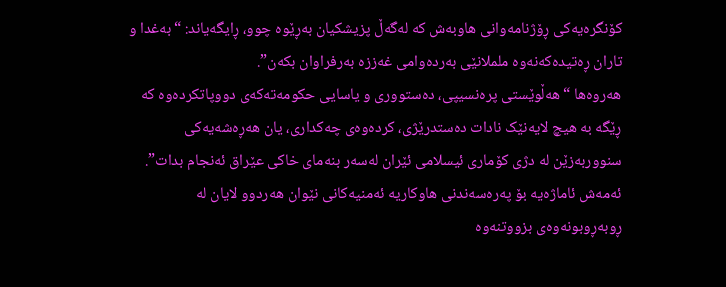کۆنگرەیەکی ڕۆژنامەوانی هاوبەش کە لەگەڵ پزیشکیان بەڕێوە چوو، ڕایگەیاند: “بەغدا و تاران ڕەتیدەکەنەوە ململانێی بەردەوامی غەززە بەرفراوان بکەن”.
هەروەها “هەڵوێستی پرەنسیپی، دەستووری و یاسایی حکومەتەکەی دووپاتکردەوە کە ڕێگە بە هیچ لایەنێک نادات دەستدرێژی، کردەوەی چەکداری، یان هەڕەشەیەکی سنووربەزێن لە دژی کۆماری ئیسلامی ئێران لەسەر بنەمای خاکی عێراق ئەنجام بدات”. ئەمەش ئاماژەیە بۆ پەرەسەندنی هاوکاریە ئەمنیەکانی نێوان هەردوو لایان لە ڕوبەڕوبونەوەی بزووتنەوە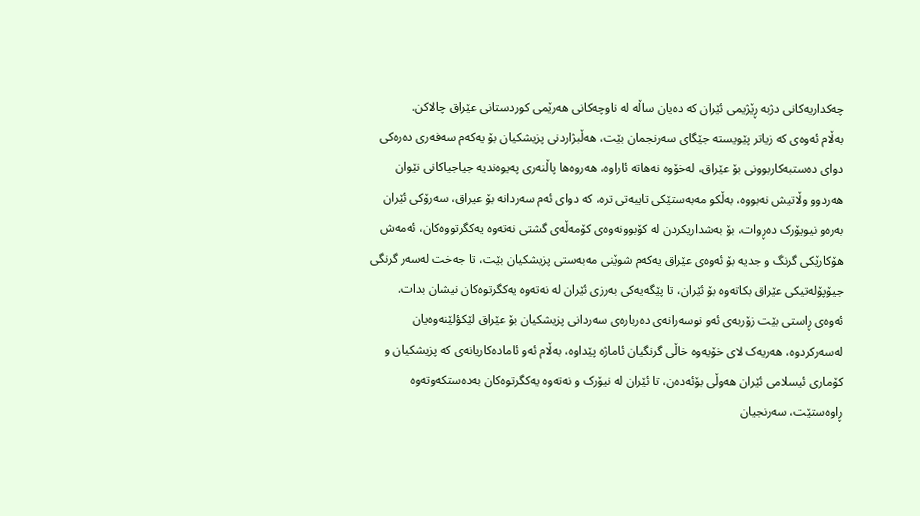چەکداریەکانی دژبە ڕێژیمی ئێران کە دەیان ساڵە لە ناوچەکانی هەرێمی کوردستانی عێراق چالاکن.
بەڵام ئەوەی کە زیاتر پێویستە جێگای سەرنجمان بێت، هەڵبژاردنی پزیشکیان بۆ یەکەم سەفەری دەرەکی دوای دەستبەکاربوونی بۆ عێراق، لەخۆوە نەهاتە ئاراوە، هەروەها پاڵنەری پەیوەندیە جیاجیاکانی نێوان هەردوو وڵاتیش نەبووە، بەڵکو مەبەستێکی تایبەتی ترە، کە دوای ئەم سەردانە بۆ عیراق، سەرۆکی ئێران بەرەو نیویۆرک دەڕوات، بۆ بەشداریکردن لە کۆبوونەوەی کۆمەڵەی گشتی نەتەوە یەکگرتووەکان، ئەمەش هۆکارێکی گرنگ و جدیە بۆ ئەوەی عێراق یەکەم شوێنی مەبەستی پزیشکیان بێت، تا جەخت لەسەر گرنگی جیۆپۆلەتیکی عێراق بکاتەوە بۆ ئێران، تا پێگەیەکی بەرزی ئێران لە نەتەوە یەکگرتوەکان نیشان بدات. ئەوەی ڕاستی بێت زۆربەی ئەو نوسەرانەی دەربارەی سەردانی پزیشکیان بۆ عێراق لێکؤلێنەوەیان لەسەرکردوە، هەریەک لای خۆیەوە خاڵی گرنگیان ئاماژە پێداوە، بەڵام ئەو ئامادەکاریانەی کە پزیشکیان و کۆماری ئیسلامی ئێران هەوڵی بۆئەدەن، تا ئێران لە نیۆرک و نەتەوە یەکگرتوەکان بەدەستکەوتەوە ڕاوەستێت، سەرنجیان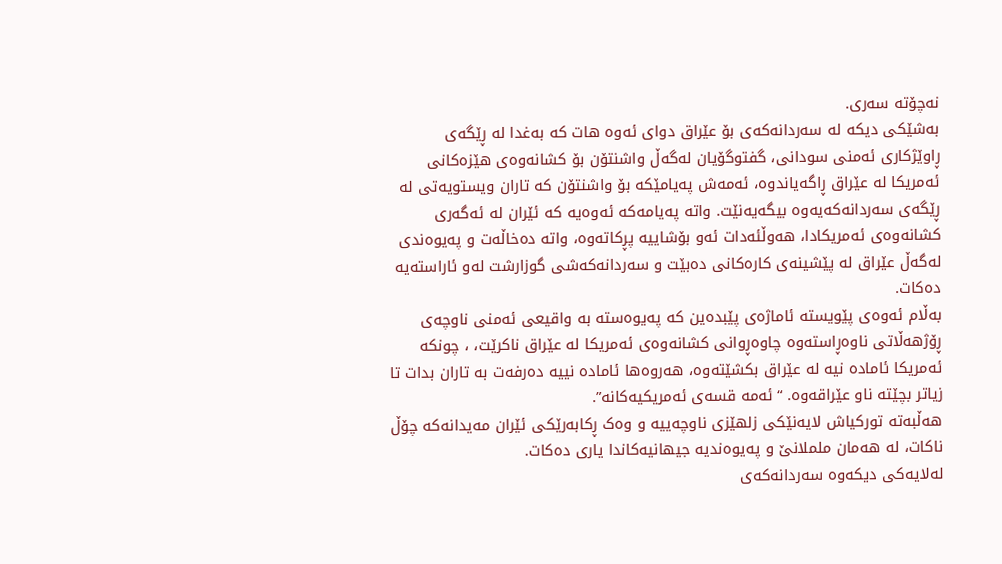نەچۆتە سەری.
بەشێکی دیکە لە سەردانەکەی بۆ عێراق دوای ئەوە هات کە بەغدا لە ڕێگەی ڕاوێژکاری ئەمنی سودانی، گفتوگۆیان لەگەڵ واشنتۆن بۆ کشانەوەی هێزەکانی ئەمریکا لە عێراق ڕاگەیاندوە، ئەمەش پەیامێکە بۆ واشنتۆن کە تاران ویستویەتی لە ڕێگەی سەردانەکەیەوە بیگەیەنێت. واتە پەیامەکە ئەوەیە کە ئێران لە ئەگەری کشانەوەی ئەمریکادا، هەوڵئەدات ئەو بۆشاییە پڕکاتەوە، واتە دەخاڵەت و پەیوەندی لەگەڵ عێراق لە پێشینەی کارەکانی دەبێت و سەردانەکەشی گوزارشت لەو ئاراستەیە دەکات.
بەڵام ئەوەی پێویستە ئاماژەی پێبدەین کە پەیوەستە بە واقیعی ئەمنی ناوچەی ڕۆژهەڵاتی ناوەڕاستەوە چاوەڕوانی کشانەوەی ئەمریکا لە عێراق ناکرێت، ، چونکە ئەمریکا ئامادە نیە لە عێراق بکشێتەوە، هەروەها ئامادە نییە دەرفەت بە تاران بدات تا زیاتر بچێتە ناو عێراقەوە. “ئەمە قسەی ئەمریکیەکانە”.
هەڵبەتە تورکیاش لایەنێکی زلهێزی ناوچەییە و وەک ڕکابەرێکی ئێران مەیدانەکە چۆڵ ناکات، لە هەمان ململانێ و پەیوەندیە جیهانیەکاندا یاری دەکات.
لەلایەکی دیکەوە سەردانەکەی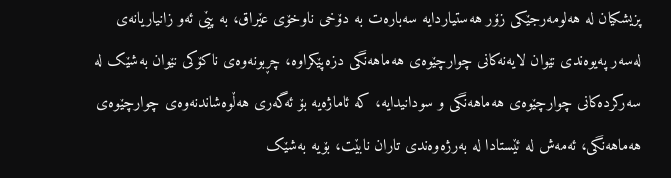پزیشکیان لە هەلومەرجێکی زۆر هەستیاردایە سەبارەت بە دۆخی ناوخۆی عێراق، بە پێی ئەو زانیاریانەی لەسەر پەیوەندی نێوان لایەنەکانی چوارچێوەی هەماهەنگی دزەپێکراوە، چڕبونەوەی ناکۆکی نێوان بەشێک لە سەرکردەکانی چوارچێوەی هەماهەنگی و سودانیدایە، کە ئاماژەیە بۆ ئەگەری هەڵوەشاندنەوەی چوارچێوەی هەماهەنگی، ئەمەش لە ئێستادا لە بەرژەوەندی تاران نابێت، بۆیە بەشێک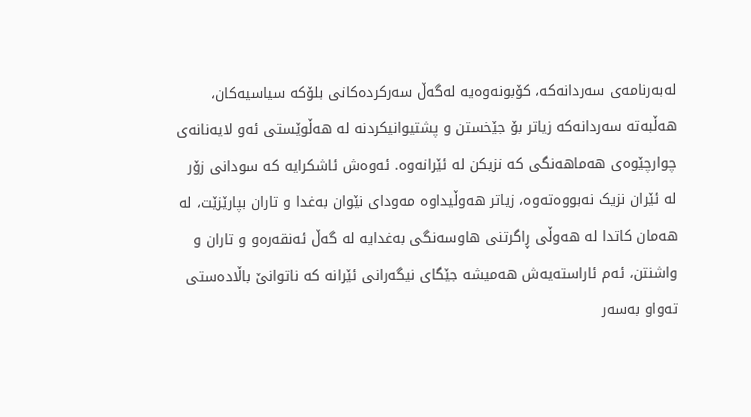لەبەرنامەی سەردانەکە، کۆبونەوەیە لەگەڵ سەرکردەکانی بلۆکە سیاسیەکان، هەڵبەتە سەردانەکە زیاتر بۆ جێخستن و پشتیوانیکردنە لە هەڵوێستی ئەو لایەنانەی چوارچێوەی هەماهەنگی کە نزیکن لە ئێرانەوە. ئەوەش ئاشکرایە کە سودانی زۆر لە ئێران نزیک نەبووەتەوە، زیاتر هەوڵیداوە مەودای نێوان بەغدا و تاران بپارێزێت، لە هەمان کاتدا لە هەوڵی ڕاگرتنی هاوسەنگی بەغدایە لە گەڵ ئەنقەرەو و تاران و واشنتن، ئەم ئاراستەیەش هەمیشە جێگای نیگەرانی ئێرانە کە ناتوانێ باڵادەستی تەواو بەسەر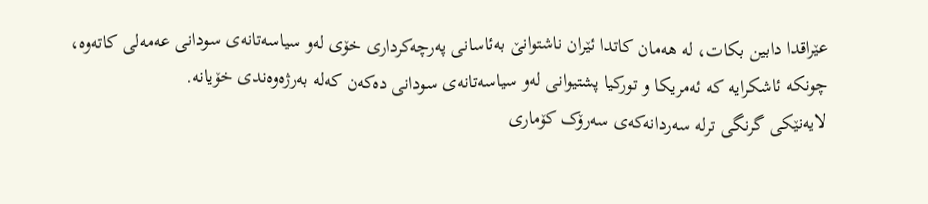عێراقدا دابین بکات، لە هەمان کاتدا ئێران ناشتوانێ بەئاسانی پەرچەکرداری خۆی لەو سیاسەتانەی سودانی عەمەلی کاتەوە، چونکە ئاشکرایە کە ئەمریکا و تورکیا پشتیوانی لەو سیاسەتانەی سودانی دەکەن کەلە بەرژەوەندی خۆیانە.
لایەنێکی گرنگی ترلە سەردانەکەی سەرۆک کۆماری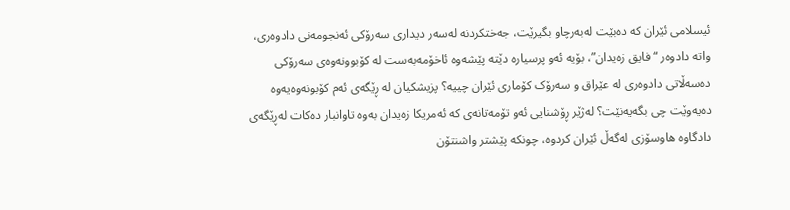ئیسلامی ئێران کە دەبێت لەبەرچاو بگیرێت، جەختکردنە لەسەر دیداری سەرۆکی ئەنجومەنی دادوەری، واتە دادوەر “فایق زەیدان”، بۆیە ئەو پرسیارە دێتە پێشەوە ئاخۆمەبەست لە کۆبوونەوەی سەرۆکی دەسەڵاتی دادوەری لە عێراق و سەرۆک کۆماری ئێران چییە؟ پزیشکیان لە ڕێگەی ئەم کۆبونەوەیەوە دەیەوێت چی بگەیەنێت؟ لەژێر ڕۆشنایی ئەو تۆمەتانەی کە ئەمریکا زەیدان بەوە تاوانبار دەکات لەڕێگەی دادگاوە هاوسۆزی لەگەڵ ئێران کردوە، چونکە پێشتر واشنتۆن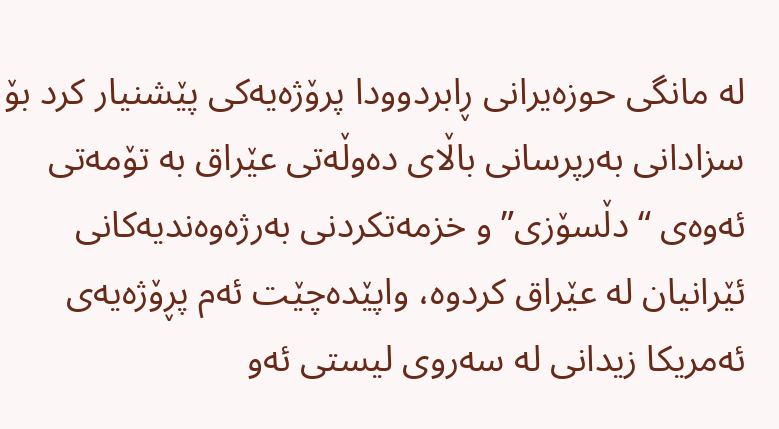لە مانگی حوزەیرانی ڕابردوودا پرۆژەیەکی پێشنیار کرد بۆ سزادانی بەرپرسانی باڵای دەوڵەتی عێراق بە تۆمەتی ئەوەی “دڵسۆزی” و خزمەتکردنی بەرژەوەندیەکانی ئێرانیان لە عێراق کردوە، واپێدەچێت ئەم پڕۆژەیەی ئەمریکا زیدانی لە سەروی لیستی ئەو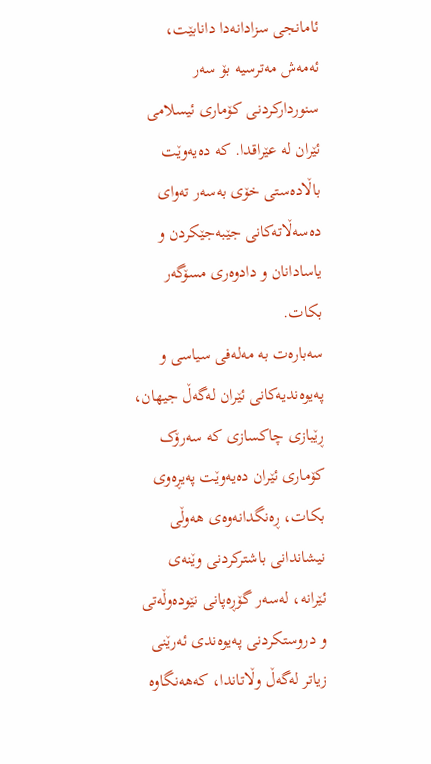ئامانجی سزادانەدا دانابێت، ئەمەش مەترسیە بۆ سەر سنوردارکردنی کۆماری ئیسلامی ئێران لە عێراقدا. کە دەیەوێت باڵادەستی خۆی بەسەر تەوای دەسەڵاتەکانی جێبەجێکردن و یاسادانان و دادوەری مسۆگەر بکات.
سەبارەت بە مەلەفی سیاسی و پەیوەندیەکانی ئێران لەگەڵ جیهان، ڕێبازی چاکسازی کە سەرۆک کۆماری ئێران دەیەوێت پەیڕەوی بکات، ڕەنگدانەوەی هەوڵی نیشاندانی باشترکردنی وێنەی ئێرانە، لەسەر گۆڕەپانی نێودەوڵەتی و دروستکردنی پەیوەندی ئەرێنی زیاتر لەگەڵ وڵاتاندا، کەهەنگاوە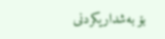بۆ بەشداریکردنی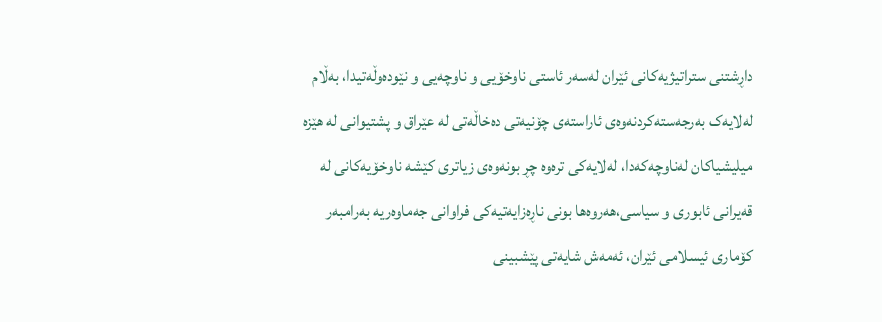داڕشتنی ستراتیژیەکانی ئێران لەسەر ئاستی ناوخۆیی و ناوچەیی و نێودەوڵەتیدا، بەڵام لەلایەک بەرجەستەکردنەوەی ئاراستەی چۆنیەتی دەخاڵەتی لە عێراق و پشتیوانی لە ‌هێزە میلیشیاکان لەناوچەکەدا، لەلایەکی ترەوە چڕ بونەوەی زیاتری کێشە ناوخۆیەکانی لە قەیرانی ئابوری و سیاسی،هەروەها بونی ناڕەزایەتیەکی فراوانی جەماوەریە بەرامبەر کۆماری ئیسلامی ئێران، ئەمەش شایەتی پێشبینی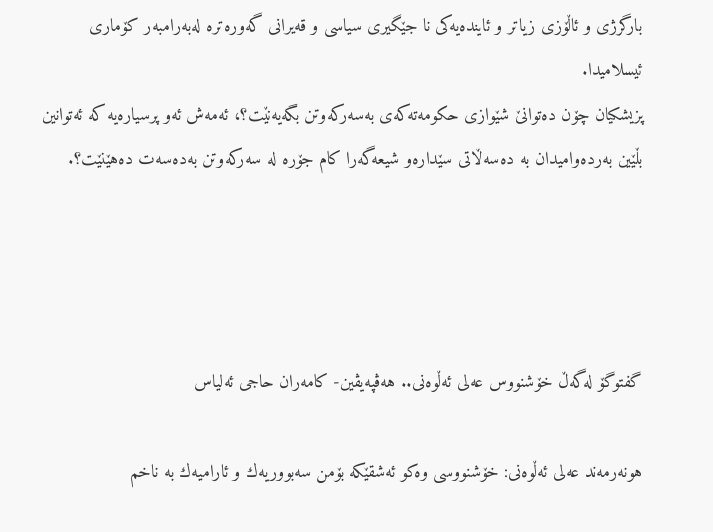بارگرژی و ئاڵۆزی زیاتر و ئایندەیەکی نا جێگیری سیاسی و قەیرانی گەورەترە لەبەرامبەر کۆماری ئیسلامیدا.
پزیشکیان چۆن دەتوانێ شێوازی حکومەتەکەی بەسەرکەوتن بگەیەنێت؟، ئەمەش ئەو پرسیارەیە کە ئەتوانین بڵێین بەردەوامیدان بە دەسەڵاتی سێدارەو شیعەگەرا کام جۆرە لە سەرکەوتن بەدەسەت دەهێنێت؟.




گفتوگۆ لەگەڵ خۆشنووس عەلی ئەڵوەنی.. هەڤپەیڤین- كامەران حاجی ئەلیاس

هونەرمەند عەلی ئەڵوەنی: خۆشنووسی وەكو ئەشقێكە بۆمن سەبووریەك و ئارامیەك بە ناخم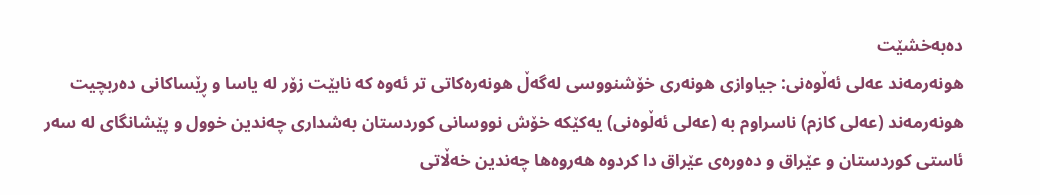دەبەخشێت
هونەرمەند عەلی ئەڵوەنی: جیاوازی هونەری خۆشنووسی لەگەڵ هونەرەكاتی تر ئەوە كە نابێت زۆر لە یاسا و ڕێساكانی دەربچیت
هونەرمەند (عەلی كازم) ناسراوم بە (عەلی ئەڵوەنی) یەكێكە خۆش نووسانی كوردستان بەشداری چەندین خوول و پێشانگای لە سەر ئاستی كوردستان و عێراق و دەورەی عێراق دا كردوە هەروەها چەندین خەڵاتی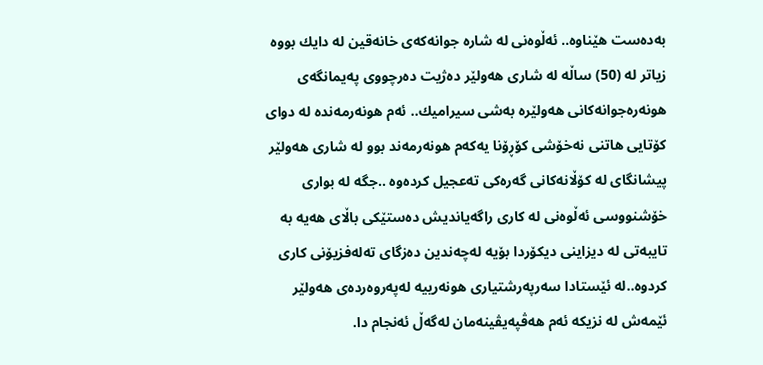بەدەست هێناوە.. ئەڵوەنی لە شارە جوانەكەی خانەقین لە دایك بووە زیاتر لە (50) ساڵە لە شاری هەولێر دەژیت دەرچووی پەیمانگەی هونەرەجوانەكانی هەولێرە بەشی سیرامیك.. ئەم هونەرمەندە لە دوای كۆتایی هاتنی نەخۆشی كۆڕۆنا یەكەم هونەرمەند بوو لە شاری هەولێر پیشانگای لە كۆڵانەكانی گەرەكی تەعجیل كردەوە ..جگە لە بواری خۆشنووسی ئەڵوەنی لە كاری راگەیاندیش دەستێكی باڵای هەیە بە تایبەتی لە دیزاینی دیكۆردا بۆیە لەچەندین دەزگای تەلەفزیۆنی كاری كردوە..لە ئێستادا سەرپەرشتیاری هونەرییە لەپەروەردەی هەولێر ئێمەش لە نزیكە ئەم هەڤپەیڤینەمان لەگەڵ ئەنجام دا.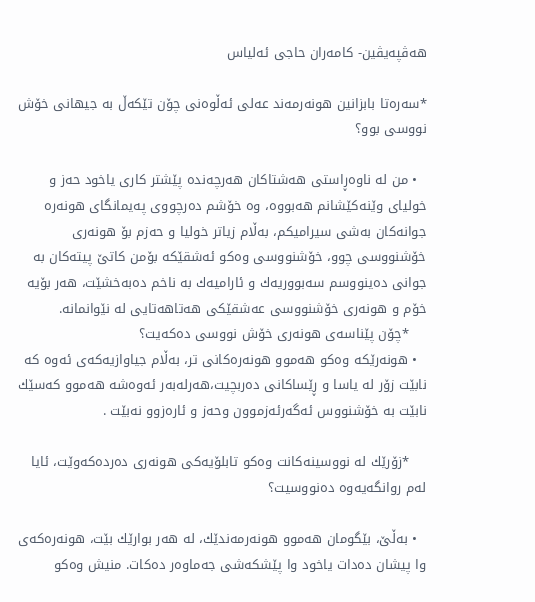هەڤپەیڤین- كامەران حاجی ئەلیاس

*سەرەتا بابزانین هونەرمەند عەلی ئەڵوەنی چۆن تێكەڵ بە جیهانی خۆش نووسی بوو؟

  • من لە ناوەڕاستی هەشتاكان هەرچەندە پێشتر كاری یاخود حەز و خولیای وێنەكێشانم هەبووە، وە خۆشم دەرچووی پەیمانگای هونەرە جوانەكان بەشی سیرامیكم، بەڵام زیاتر خولیا و حەزم بۆ هونەری خۆشنووسی چوو، خۆشنووسی وەكو ئەشقێكە بۆمن كاتێ پیتەكان بە جوانی دەینووسم سەبووریەك و ئارامیەك بە ناخم دەبەخشێت، هەر بۆیە خۆم و هونەری خۆشنووسی عەشقێكی هەتاهەتایی لە نێوانمانە.
    *چۆن پێناسەی هونەری خۆش نووسی دەكەیت؟
  • هونەرێكە وەكو هەموو هونەرەكانی تر، بەڵام جیاوازیەكەی ئەوە كە نابێت زۆر لە یاسا و ڕێساكانی دەربچیت،هەرلەبەر ئەوەشە هەموو كەسێك نابێت بە خۆشنووس ئەگەرئەزموون وحەز و ئارەزوو نەبێت .

    *زۆرێك لە نووسینەكانت وەكو تابلۆیەكی هونەری دەردەكەوێت، ئایا لەم روانگەیەوە دەنووسیت؟

  • بەڵێ، بێگومان هەموو هونەرمەندێك، لە هەر بوارێك بێت، هونەرەكەی وا پیشان دەدات یاخود وا پێشكەشی جەماوەر دەكات. منیش وەكو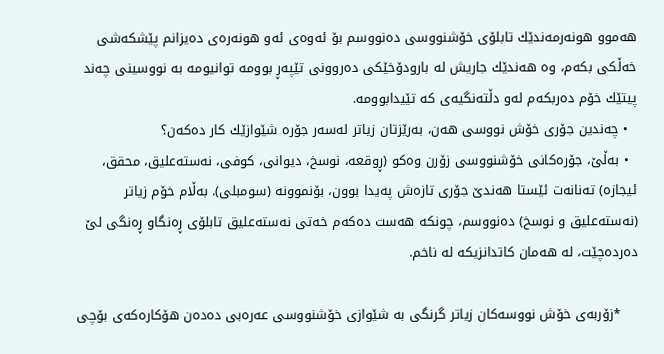هەموو هونەرمەندێك تابلۆی خۆشنووسی دەنووسم بۆ ئەوەی ئەو هونەرەی دەیزانم پێشكەشی خەڵكی بكەم، وە هەندێك جاریش لە بارودۆخێكی دەروونی تێپەڕ بوومە توانیومە بە نووسینی چەند پیتێك خۆم دەربكەم لەو دڵتەنگیەی كە تێیدابوومە.
  • چەندین جۆری خۆش نووسی هەن، بەرێزتان زیاتر لەسەر جۆرە شێوازێك كار دەكەن؟
  • بەڵێ، جۆرەكانی خۆشنووسی زۆرن وەكو (ڕوقعە، نوسخ، دیوانی، كوفی، نەستەعلیق، محقق، ئیجازە) تەنانەت ئێستا هەندێ جۆری تازەش پەیدا بوون، بۆنموونە (سومبلی). بەڵام خۆم زیاتر (نەستەعلیق و نوسخ) دەنووسم، چونكە هەست دەكەم خەتی نەستەعلیق تابلۆی ڕەنگاو ڕەنگی لێ دەردەچێت، لە هەمان كاتدانزیكە لە ناخم.

    *زۆربەی خۆش نووسەكان زیاتر گرنگی بە شێوازی خۆشنووسی عەرەبی دەدەن هۆكارەكەی بۆچی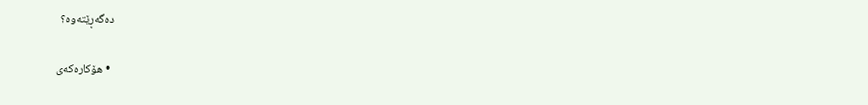دەگەڕێتەوە؟

  • هۆكارەكەی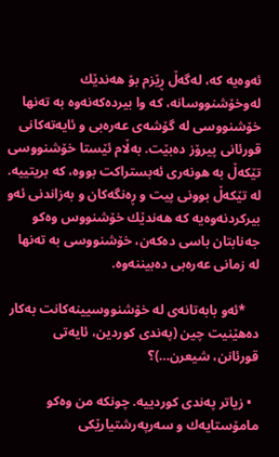ئەوەیە كە، لەگەڵ ڕێزم بۆ هەندێك لەوخۆشنووسانە، كە وا بیردەكەنەوە بە تەنها خۆشنووسی لە گۆشەی عەرەبی و ئایەتەكانی قورئانی پیرۆز دەبێت. بەڵام ئێستا خۆشنووسی تێكەڵ بە هونەری ئەبستراكت بووە، كە بریتییە. لە تێكەڵ بوونی پیت و ڕەنگەكان و بەزاندنی ئەو بیركردنەوەیە كە هەندێك خۆشنووس وەكو جەنابتان باسی دەكەن، خۆشنووسی بە تەنها لە زمانی عەرەبی دەبیننەوە.

    *ئەو بابەتانەی لە خۆشنووسیینەكانت بەكار دەهێنیت چین (پەندی كوردین، ئایەتی قورئانن، شیعرن…)؟

  • زیاتر پەندی كوردییە. چونكە من وەكو مامۆستایەك و سەرپەرشتیارێكی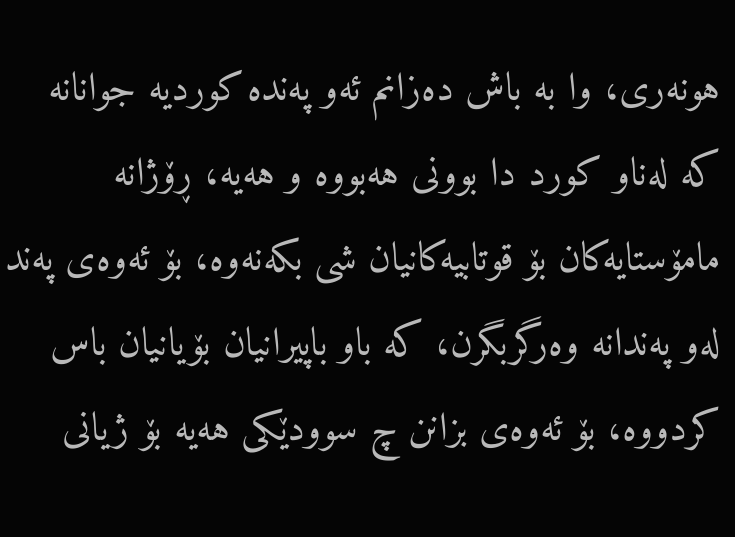هونەری، وا بە باش دەزانم ئەو پەندە كوردیە جوانانە كە لەناو كورد دا بوونی هەبووە و هەیە، ڕۆژانە مامۆستایەكان بۆ قوتابیەكانیان شی بكەنەوە، بۆ ئەوەی پەند لەو پەندانە وەرگربگرن، كە باو باپیرانیان بۆیانیان باس كردووە، بۆ ئەوەی بزانن چ سوودێكی هەیە بۆ ژیانی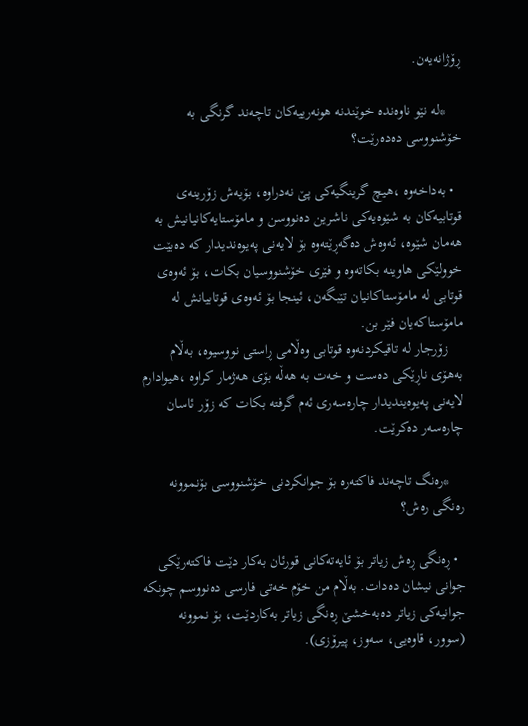ڕۆژانەیەن.

    *لە نێو ناوەندە خوێندنە هونەرییەكان تاچەند گرنگی بە خۆشنووسی دەدەرێت؟

  • بەداخەوە ،هیچ گرینگیەكی پێ نەدراوە، بۆیەش زۆرینەی قوتابیەكان بە شێوەیەكی ناشرین دەنووسن و مامۆستایەكانیانیش بە هەمان شێوە، ئەوەش دەگەڕێتەوە بۆ لایەنی پەیوەندیدار كە دەبێت خوولێكی هاوینە بكاتەوە و فێری خۆشنووسیان بكات، بۆ ئەوەی قوتابی لە مامۆستاكانیان تێبگەن، ئینجا بۆ ئەوەی قوتابیانش لە مامۆستاكەیان فێر بن.
    زۆرجار لە تاقیكردنەوە قوتابی وەڵامی ڕاستی نووسیوە، بەڵام بەهۆی ناڕێكی دەست و خەت بە هەڵە بۆی هەژمار كراوە ،هیوادارم لایەنی پەیوەیندیدار چارەسەری ئەم گرفتە بكات كە زۆر ئاسان چارەسەر دەكرێت.

    *رەنگ تاچەند فاكتەرە بۆ جوانكردنی خۆشنووسی بۆنموونە رەنگی رەش؟

  • ڕەنگی ڕەش زیاتر بۆ ئایەتەكانی قورئان بەكار دێت فاكتەرێكی جوانی نیشان دەدات. بەڵام من خۆم خەتی فارسی دەنووسم چونكە جوانیەكی زیاتر دەبەخشێ ڕەنگی زیاتر بەكاردێت، بۆ نموونە (سوور، قاوەیی، سەوز، پیرۆزی).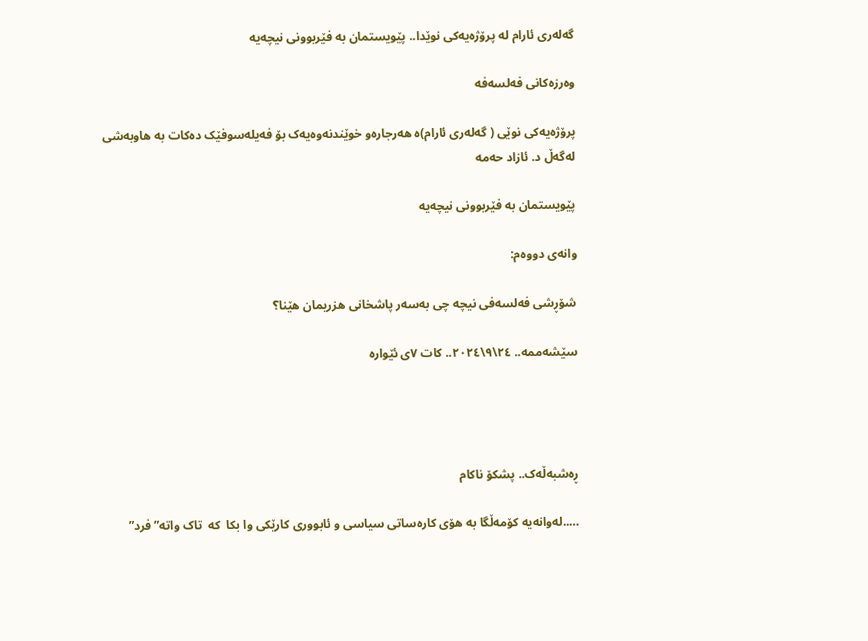گەلەری ئارام لە پرۆژەیەکی نوێدا.. پێویستمان بە فێربوونی نیچەیە

وەرزەکانی فەلسەفە

پرۆژەیەکی نوێی ( گەلەری ئارام)ە هەرجارەو خوێندنەوەیەک بۆ فەیلەسوفێک دەکات بە هاوبەشی لەگەڵ د. ئازاد حەمە

پێویستمان بە فێربوونی نیچەیە

وانەی دووەم:

شۆڕشی فەلسەفی نیچە چی بەسەر پاشخانی هزریمان هێنا؟

سێشەممە.. ٢٤\٩\٢٠٢٤.. کات ٧ی ئێوارە




ڕەشبەڵەک.. پشکۆ ناکام

…..لەوانەیە کۆمەڵگا بە هۆی کارەساتی سیاسی و ئابووری کارێکی وا بکا  کە  تاک واتە” فرد”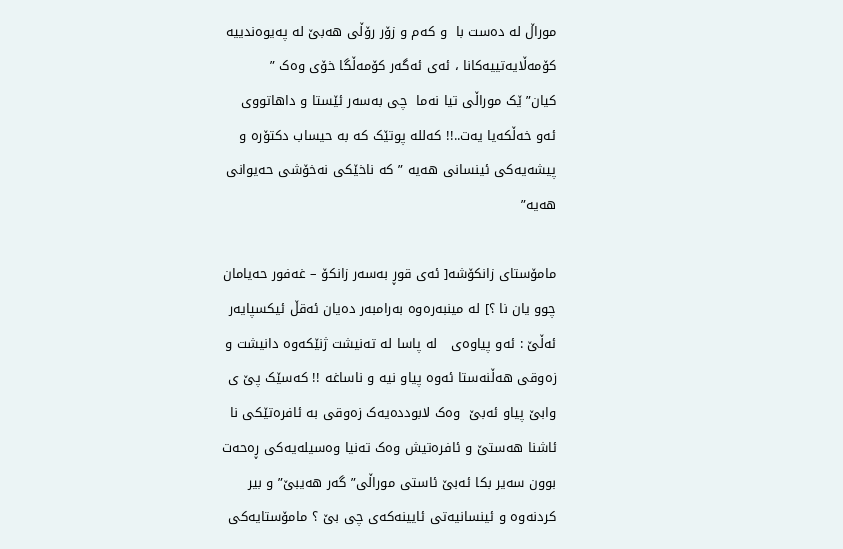موراڵ لە دەست با  و کەم و زۆر رۆڵی هەبێ لە پەیوەندییە کۆمەڵایەتییەکانا ، ئەی ئەگەر کۆمەڵگا خۆی وەک ” کیان”ێک موراڵی تیا نەما  چی بەسەر ئێستا و داهاتووی ئەو خەڵکەیا یەت..!! کەللە پوتێک کە بە حیساب دکتۆرە و پیشەیەکی ئینسانی هەیە ” کە ناخێکی نەخۆشی حەیوانی هەیە”

مامۆستای زانکۆشە[ ئەی قوڕ بەسەر زانکۆ – غەفور حەیامان چوو یان نا ؟] لە مینبەرەوە بەرامبەر دەیان ئەقڵ ئیکسپایەر ئەڵێ : ئەو پیاوەی   لە پاسا لە تەنیشت ژنێکەوە دانیشت و زەوقی هەڵنەستا ئەوە پیاو نیە و ناساغە !! کەسێک پێ ی وابێ پیاو ئەبێ  وەک لابوددەیەک زەوقی بە ئافرەتێکی نا ئاشنا هەستێ و ئافرەتیش وەک تەنیا وەسیلەیەکی ڕەحەت بوون سەیر بکا ئەبێ ئاستی موراڵی” گەر هەیبێ” و بیر کردنەوە و ئینسانیەتی ئایینەکەی چی بێ ؟ مامۆستایەکی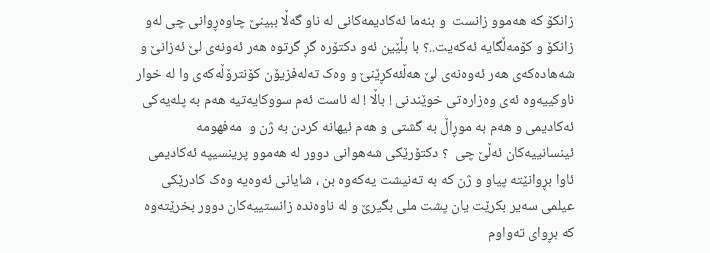زانکۆ کە هەموو زانست  و بنەما ئەکادیمەکانی لە ناو گەڵا ببینێ چاوەڕوانی چی لەو زانکۆ و کۆمەڵگایە ئەکەیت..؟ با بڵێین ئەو دکتۆرە گڕ گرتوە هەر ئەونەی لێ ئەزانێ و شەهادەکەی هەر ئەوەنەی لێ هەڵئەکڕێنێ و وەک تەلەفزیۆن کۆنترۆڵەکەی وا لە خوار ناوکییەوە ئەی وەزارەتی خوێندنی ! باڵا ! لە ئاست ئەم سووکایەتیە هەم بە پلەیەکی ئەکادیمی و هەم بە موڕاڵ بە گشتی و هەم ئیهانە کردن بە ژن و  مەفهومە ئینسانییەکان ئەڵێ چی  ؟ دکتۆرێکی شەهوانی دوور لە هەموو پرینسیپە ئەکادیمی ئاوا بڕوانێتە پیاو و ژن کە بە تەنیشت یەکەوە بن ، شایانی ئەوەیە وەک کادرێکی عیلمی سەیر بکرێت یان پشت ملی بگیرێ و لە ناوەندە زانستییەکان دوور بخرێتەوە کە بڕوای تەواوم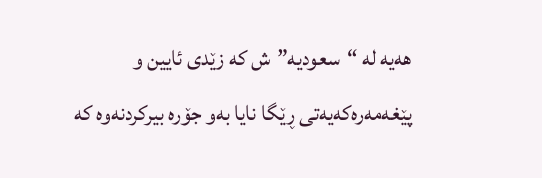هەیە لە “سعودیە”ش کە زێدی ئایین و پێغەمەرەکەیەتی ڕێگا نایا بەو جۆرە بیرکردنەوە کە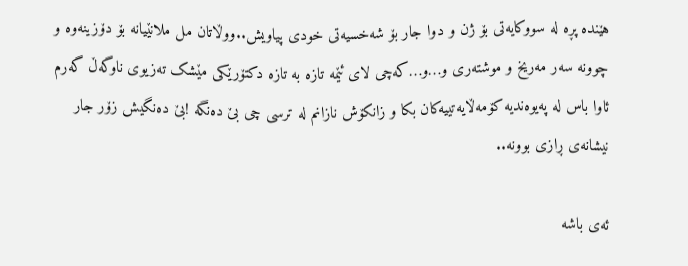هێندە پڕە لە سووکایەتی بۆ ژن و دوا جار بۆ شەخسیەتی خودی پیاویش..ووڵاتان مل ملانێیانە بۆ دۆزینەوە و چوونە سەر مەریخ و موشتەری و…و…کەچی لای ئێمە تازە بە تازە دکتۆرێکی مێشک تەزیوی ناوگەڵ گەرم ئاوا باس لە پەیوەندیە کۆمەڵایەتییەکان بکا و زانکۆش نازانم لە ترسی چی بێ دەنگە !بێ دەنگیش زۆر جار نیشانەی ڕازی بوونە..

ئەی باشە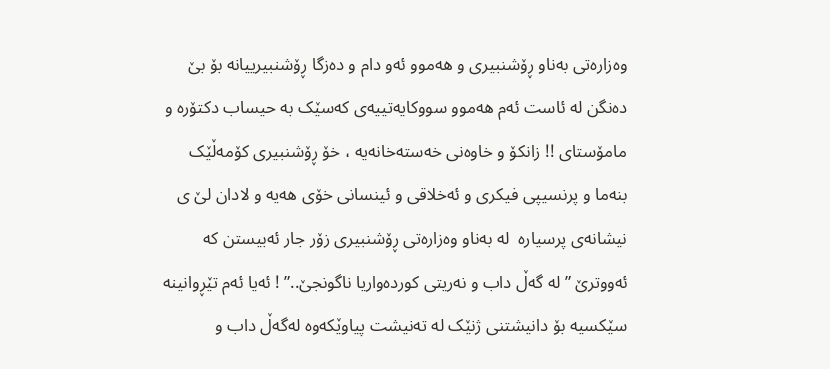وەزارەتی بەناو ڕۆشنبیری و هەموو ئەو دام و دەزگا ڕۆشنبیرییانە بۆ بێ دەنگن لە ئاست ئەم هەموو سووکایەتییەی کەسێک بە حیساب دکتۆرە و مامۆستای !! زانکۆ و خاوەنی خەستەخانەیە ، خۆ ڕۆشنبیری کۆمەڵێک بنەما و پرنسیپی فیکری و ئەخلاقی و ئینسانی خۆی هەیە و لادان لێ ی نیشانەی پرسیارە  لە بەناو وەزارەتی ڕۆشنبیری زۆر جار ئەبیستن کە ئەووترێ ” لە گەڵ داب و نەریتی کوردەواریا ناگونجێ..” ! ئەیا ئەم تێڕوانینە سێکسیە بۆ دانیشتنی ژنێک لە تەنیشت پیاوێکەوە لەگەڵ داب و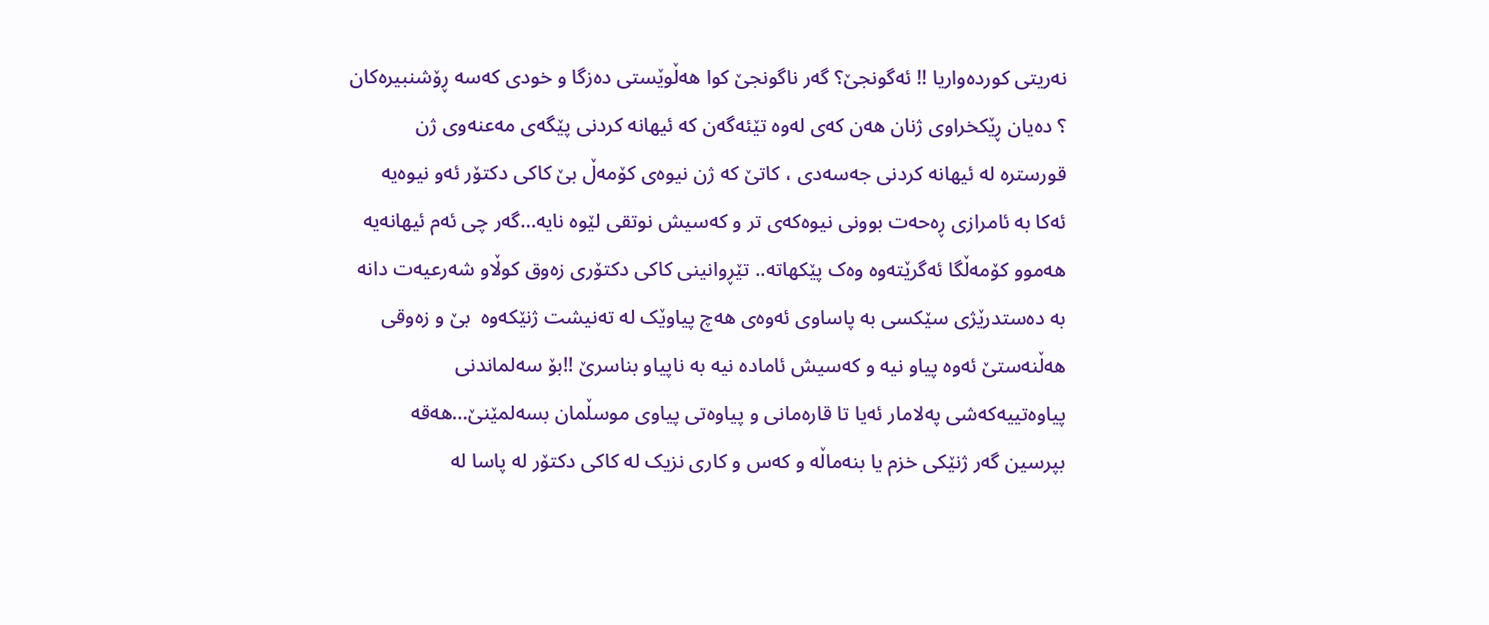نەریتی کوردەواریا !! ئەگونجێ؟ گەر ناگونجێ کوا هەڵوێستی دەزگا و خودی کەسە ڕۆشنبیرەکان ؟ دەیان ڕێکخراوی ژنان هەن کەی لەوە تێئەگەن کە ئیهانە کردنی پێگەی مەعنەوی ژن قورسترە لە ئیهانە کردنی جەسەدی ، کاتێ کە ژن نیوەی کۆمەڵ بێ کاکی دکتۆر ئەو نیوەیە ئەکا بە ئامرازی ڕەحەت بوونی نیوەکەی تر و کەسیش نوتقی لێوە نایە…گەر چی ئەم ئیهانەیە هەموو کۆمەڵگا ئەگرێتەوە وەک پێکهاتە.. تێڕوانینی کاکی دکتۆری زەوق کوڵاو شەرعیەت دانە بە دەستدرێژی سێکسی بە پاساوی ئەوەی هەچ پیاوێک لە تەنیشت ژنێکەوە  بێ و زەوقی هەڵنەستێ ئەوە پیاو نیە و کەسیش ئامادە نیە بە ناپیاو بناسرێ !!بۆ سەلماندنی پیاوەتییەکەشی پەلامار ئەیا تا قارەمانی و پیاوەتی پیاوی موسڵمان بسەلمێنێ…هەقە بپرسین گەر ژنێکی خزم یا بنەماڵە و کەس و کاری نزیک لە کاکی دکتۆر لە پاسا لە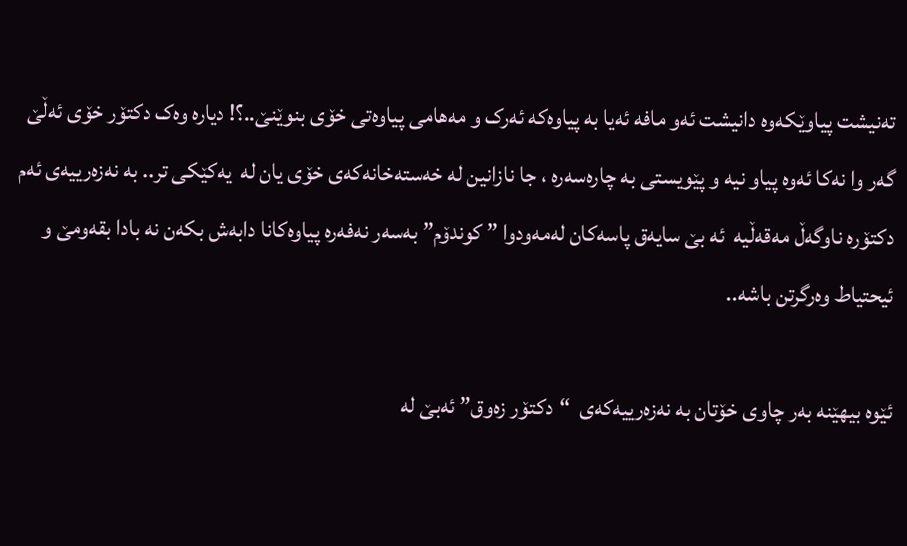تەنیشت پیاوێکەوە دانیشت ئەو مافە ئەیا بە پیاوەکە ئەرک و مەهامی پیاوەتی خۆی بنوێنێ..؟! دیارە وەک دکتۆر خۆی ئەڵێ گەر وا نەکا ئەوە پیاو نیە و پێویستی بە چارەسەرە ، جا نازانین لە خەستەخانەکەی خۆی یان لە  یەکێکی تر.. بە نەزەرییەی ئەم دکتۆرە ناوگەڵ مەقەڵیە  ئە بێ سایەق پاسەکان لەمەودوا ” کوندۆم” بەسەر نەفەرە پیاوەکانا دابەش بکەن نە بادا بقەومێ و ئیحتیاط وەرگرتن باشە..

ئێوە بیهێنە بەر چاوی خۆتان بە نەزەرییەکەی  “دکتۆر زەوق” ئەبێ لە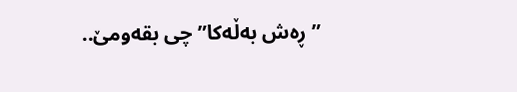” ڕەش بەڵەکا” چی بقەومێ..